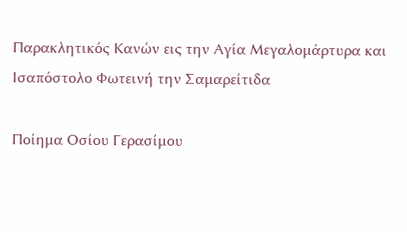Παρακλητικός Κανών εις την Αγία Μεγαλομάρτυρα και Ισαπόστολο Φωτεινή την Σαμαρείτιδα

Ποίημα Οσίου Γερασίμου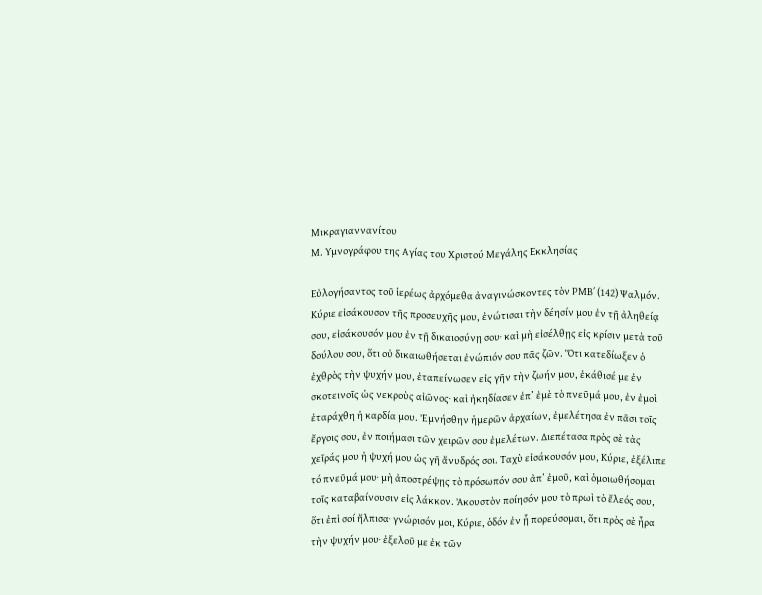Μικραγιαννανίτου
Μ. Υμνογράφου της Αγίας του Χριστού Μεγάλης Εκκλησίας

Εὐλογήσαντος τοῦ ἱερέως ἀρχόμεθα ἀναγινώσκοντες τὸν ΡΜΒ΄ (142) Ψαλμόν.
Κύριε εἰσάκουσον τῆς προσευχῆς μου, ἐνώτισαι τὴν δέησίν μου ἐν τῇ ἀληθείᾳ σου, εἰσάκουσόν μου ἐν τῇ δικαιοσύνῃ σου· καὶ μὴ εἰσέλθῃς εἰς κρίσιν μετὰ τοῦ δούλου σου, ὅτι οὐ δικαιωθήσεται ἐνώπιόν σου πᾶς ζῶν. Ὅτι κατεδίωξεν ὁ ἐχθρὸς τὴν ψυχήν μου, ἐταπείνωσεν εἰς γῆν τὴν ζωήν μου, ἐκάθισέ με ἐν σκοτεινοῖς ὡς νεκροὺς αἰῶνος· καὶ ἠκηδίασεν ἐπ’ ἐμὲ τὸ πνεῦμά μου, ἐν ἐμοὶ ἐταράχθη ἡ καρδία μου. Ἐμνήσθην ἡμερῶν ἀρχαίων, ἐμελέτησα ἐν πᾶσι τοῖς ἔργοις σου, ἐν ποιήμασι τῶν χειρῶν σου ἐμελέτων. Διεπέτασα πρὸς σὲ τὰς χεῖράς μου ἡ ψυχή μου ὡς γῆ ἄνυδρός σοι. Ταχὺ εἰσάκουσόν μου, Κύριε, ἐξέλιπε τό πνεῦμά μου· μὴ ἀποστρέψῃς τὸ πρόσωπόν σου ἀπ’ ἐμοῦ, καὶ ὁμοιωθήσομαι τοῖς καταβαίνουσιν εἰς λάκκον. Ἀκουστὸν ποίησόν μου τὸ πρωὶ τὸ ἔλεός σου, ὅτι ἐπὶ σοί ἤλπισα· γνώρισόν μοι, Κύριε, ὁδόν ἐν ᾗ πορεύσομαι, ὅτι πρὸς σὲ ἦρα τὴν ψυχήν μου· ἐξελοῦ με ἐκ τῶν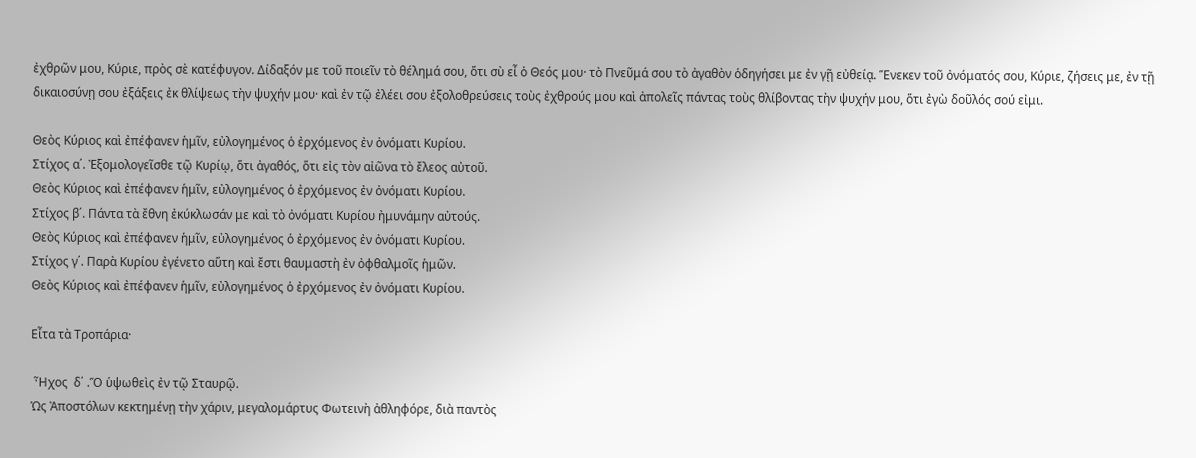ἐχθρῶν μου, Κύριε, πρὸς σὲ κατέφυγον. Δίδαξόν με τοῦ ποιεῖν τὸ θέλημά σου, ὅτι σὺ εἶ ὁ Θεός μου· τὸ Πνεῦμά σου τὸ ἀγαθὸν ὁδηγήσει με ἐν γῇ εὐθείᾳ. Ἕνεκεν τοῦ ὀνόματός σου, Κύριε, ζήσεις με, ἐν τῇ δικαιοσύνῃ σου ἐξάξεις ἐκ θλίψεως τὴν ψυχήν μου· καὶ ἐν τῷ ἐλέει σου ἐξολοθρεύσεις τοὺς ἐχθρούς μου καὶ ἀπολεῖς πάντας τοὺς θλίβοντας τὴν ψυχήν μου, ὅτι ἐγὼ δοῦλός σού εἰμι.

Θεὸς Κύριος καὶ ἐπέφανεν ἡμῖν, εὐλογημένος ὁ ἐρχόμενος ἐν ὀνόματι Κυρίου.
Στίχος α΄. Ἐξομολογεῖσθε τῷ Κυρίῳ, ὅτι ἀγαθός, ὅτι εἰς τὸν αἰῶνα τὸ ἔλεος αὐτοῦ.
Θεὸς Κύριος καὶ ἐπέφανεν ἡμῖν, εὐλογημένος ὁ ἐρχόμενος ἐν ὀνόματι Κυρίου.
Στίχος β΄. Πάντα τὰ ἔθνη ἐκύκλωσάν με καὶ τὸ ὀνόματι Κυρίου ἠμυνάμην αὐτούς.
Θεὸς Κύριος καὶ ἐπέφανεν ἡμῖν, εὐλογημένος ὁ ἐρχόμενος ἐν ὀνόματι Κυρίου.
Στίχος γ΄. Παρὰ Κυρίου ἐγένετο αὕτη καὶ ἔστι θαυμαστὴ ἐν ὀφθαλμοῖς ἡμῶν.
Θεὸς Κύριος καὶ ἐπέφανεν ἡμῖν, εὐλογημένος ὁ ἐρχόμενος ἐν ὀνόματι Κυρίου.

Εἶτα τὰ Τροπάρια·

 Ἦχος  δ΄ .Ὅ ὑψωθεὶς ἐν τῷ Σταυρῷ.
Ὡς Ἀποστόλων κεκτημένῃ τὴν χάριν, μεγαλομάρτυς Φωτεινὴ ἀθληφόρε, διὰ παντὸς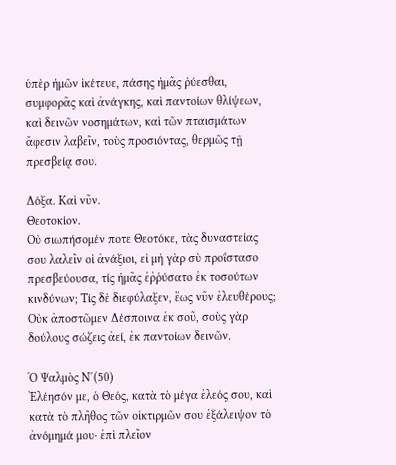ὑπὲρ ἡμῶν ἱκέτευε, πάσης ἡμᾶς ῥύεσθαι, συμφορᾶς καὶ ἀνάγκης, καὶ παντοίων θλίψεων, καὶ δεινῶν νοσημάτων, καὶ τῶν πταισμάτων ἄφεσιν λαβεῖν, τοὺς προσιόντας, θερμῶς τῇ πρεσβείᾳ σου.

Δόξα. Καὶ νῦν.
Θεοτοκίον.
Οὐ σιωπήσομέν ποτε Θεοτόκε, τὰς δυναστείας σου λαλεῖν οἱ ἀνάξιοι, εἰ μὴ γὰρ σὺ προΐστασο πρεσβεύουσα, τίς ἡμᾶς ἐῤῥύσατο ἐκ τοσούτων κινδύνων; Τίς δὲ διεφύλαξεν, ἕως νῦν ἐλευθέρους; Οὐκ ἀποστῶμεν Δέσποινα ἐκ σοῦ, σοὺς γὰρ δούλους σώζεις ἀεί, ἐκ παντοίων δεινῶν.

Ὁ Ψαλμὸς Ν´(50)
Ἐλέησόν με, ὁ Θεός, κατὰ τὸ μέγα ἐλεός σου, καὶ κατὰ τὸ πλῆθος τῶν οἰκτιρμῶν σου ἐξάλειψον τὸ ἀνόμημά μου· ἐπὶ πλεῖον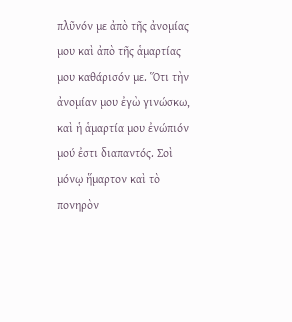πλῦνόν με ἀπὸ τῆς ἀνομίας μου καὶ ἀπὸ τῆς ἁμαρτίας μου καθάρισόν με. Ὅτι τὴν ἀνομίαν μου ἐγὼ γινώσκω, καὶ ἡ ἁμαρτία μου ἐνώπιόν μού ἐστι διαπαντός. Σοὶ μόνῳ ἥμαρτον καὶ τὸ πονηρὸν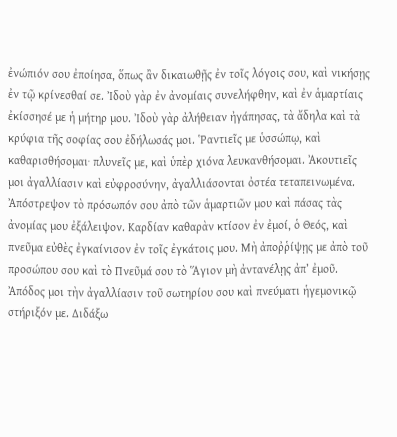ἐνώπιόν σου ἐποίησα, ὅπως ἂν δικαιωθῇς ἐν τοῖς λόγοις σου, καὶ νικήσῃς ἐν τῷ κρίνεσθαί σε. Ἰδοὺ γὰρ ἐν ἀνομίαις συνελήφθην, καὶ ἐν ἁμαρτίαις ἐκίσσησέ με ἡ μήτηρ μου. Ἰδοὺ γὰρ ἀλήθειαν ἠγάπησας, τὰ ἄδηλα καὶ τὰ κρύφια τῆς σοφίας σου ἐδήλωσάς μοι. Ῥαντιεῖς με ὑσσώπῳ, καὶ καθαρισθήσομαι· πλυνεῖς με, καὶ ὑπὲρ χιόνα λευκανθήσομαι. Ἀκουτιεῖς μοι ἀγαλλίασιν καὶ εὐφροσύνην, ἀγαλλιάσονται ὀστέα τεταπεινωμένα. Ἀπόστρεψον τὸ πρόσωπόν σου ἀπὸ τῶν ἁμαρτιῶν μου καὶ πάσας τὰς ἀνομίας μου ἐξάλειψον. Καρδίαν καθαρὰν κτίσον ἐν ἐμοί, ὁ Θεός, καὶ πνεῦμα εὐθὲς ἐγκαίνισον ἐν τοῖς ἐγκάτοις μου. Μὴ ἀποῤῥίψῃς με ἀπὸ τοῦ προσώπου σου καὶ τὸ Πνεῦμά σου τὸ Ἅγιον μὴ ἀντανέλῃς ἀπ’ ἐμοῦ. Ἀπόδος μοι τὴν ἀγαλλίασιν τοῦ σωτηρίου σου καὶ πνεύματι ἡγεμονικῷ στήριξόν με. Διδάξω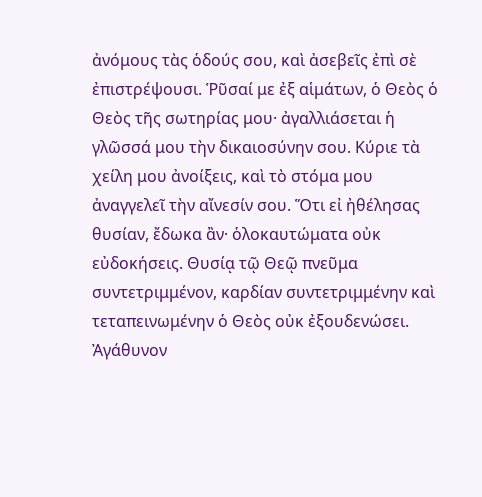ἀνόμους τὰς ὁδούς σου, καὶ ἀσεβεῖς ἐπὶ σὲ ἐπιστρέψουσι. Ῥῦσαί με ἐξ αἱμάτων, ὁ Θεὸς ὁ Θεὸς τῆς σωτηρίας μου· ἀγαλλιάσεται ἡ γλῶσσά μου τὴν δικαιοσύνην σου. Κύριε τὰ χείλη μου ἀνοίξεις, καὶ τὸ στόμα μου ἀναγγελεῖ τὴν αἴνεσίν σου. Ὅτι εἰ ἠθέλησας θυσίαν, ἔδωκα ἂν· ὁλοκαυτώματα οὐκ εὐδοκήσεις. Θυσίᾳ τῷ Θεῷ πνεῦμα συντετριμμένον, καρδίαν συντετριμμένην καὶ τεταπεινωμένην ὁ Θεὸς οὐκ ἐξουδενώσει. Ἀγάθυνον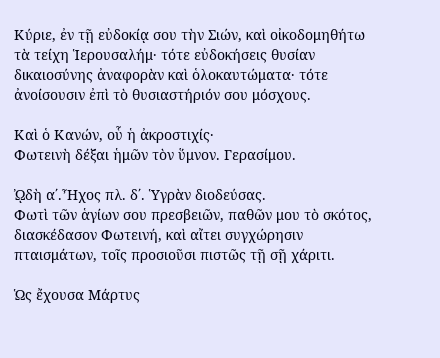Κύριε, ἐν τῇ εὐδοκίᾳ σου τὴν Σιών, καὶ οἰκοδομηθήτω τὰ τείχη Ἱερουσαλήμ· τότε εὐδοκήσεις θυσίαν δικαιοσύνης ἀναφορὰν καὶ ὁλοκαυτώματα· τότε ἀνοίσουσιν ἐπὶ τὸ θυσιαστήριόν σου μόσχους.

Καὶ ὁ Κανών, οὗ ἡ ἀκροστιχίς·
Φωτεινὴ δέξαι ἡμῶν τὸν ὕμνον. Γερασίμου.

ᾨδὴ α΄.Ἦχος πλ. δ΄. Ὑγρὰν διοδεύσας.
Φωτὶ τῶν ἁγίων σου πρεσβειῶν, παθῶν μου τὸ σκότος, διασκέδασον Φωτεινή, καὶ αἴτει συγχώρησιν πταισμάτων, τοῖς προσιοῦσι πιστῶς τῇ σῇ χάριτι.

Ὡς ἔχουσα Μάρτυς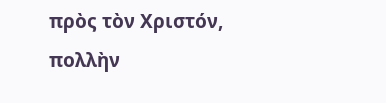πρὸς τὸν Χριστόν, πολλὴν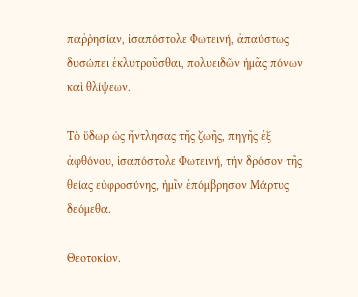παῤῥησίαν, ἰσαπόστολε Φωτεινή, ἀπαύστως δυσώπει ἐκλυτροῦσθαι, πολυειδῶν ἡμᾶς πόνων καὶ θλίψεων.

Τὸ ὕδωρ ὡς ἤντλησας τῆς ζωῆς, πηγῆς ἐξ ἀφθόνου, ἰσαπόστολε Φωτεινή, τὴν δρόσον τῆς θείας εὐφροσύνης, ἡμῖν ἐπόμβρησον Μάρτυς δεόμεθα.

Θεοτοκίον.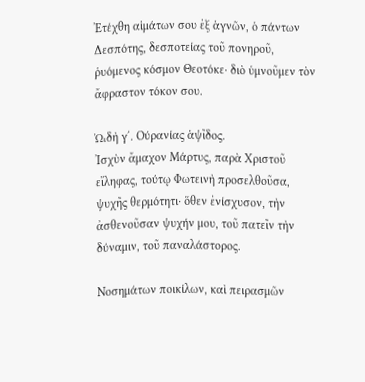Ἐτέχθη αἱμάτων σου ἐξ ἁγνῶν, ὁ πάντων Δεσπότης, δεσποτείας τοῦ πονηροῦ, ῥυόμενος κόσμον Θεοτόκε· διὸ ὑμνοῦμεν τὸν ἄφραστον τόκον σου.

ᾨδὴ γ΄. Ούρανίας ἁψῖδος.
Ἰσχὺν ἄμαχον Μάρτυς, παρὰ Χριστοῦ εἴληφας, τούτῳ Φωτεινὴ προσελθοῦσα, ψυχῆς θερμότητι· ὅθεν ἐνίσχυσον, τὴν ἀσθενοῦσαν ψυχήν μου, τοῦ πατεῖν τὴν δύναμιν, τοῦ παναλάστορος.

Νοσημάτων ποικίλων, καὶ πειρασμῶν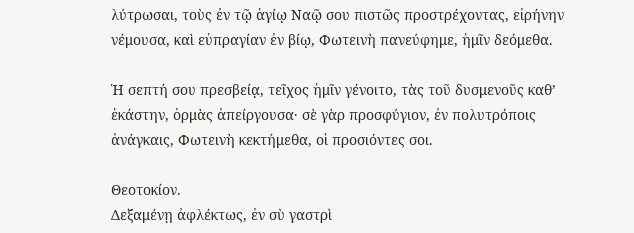λύτρωσαι, τοὺς ἐν τῷ ἁγίῳ Ναῷ σου πιστῶς προστρέχοντας, εἰρήνην νέμουσα, καὶ εὐπραγίαν ἐν βίῳ, Φωτεινὴ πανεύφημε, ἡμῖν δεόμεθα.

Ἡ σεπτή σου πρεσβείᾳ, τεῖχος ἡμῖν γένοιτο, τὰς τοῦ δυσμενοῦς καθ’ ἑκάστην, ὁρμὰς ἀπείργουσα· σὲ γὰρ προσφύγιον, ἐν πολυτρόποις ἀνάγκαις, Φωτεινὴ κεκτήμεθα, οἱ προσιόντες σοι.

Θεοτοκίον.
Δεξαμένῃ ἀφλέκτως, ἐν σὺ γαστρὶ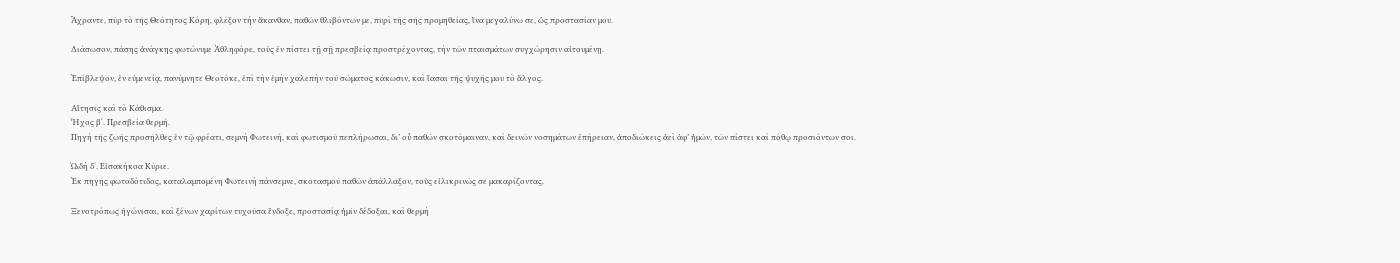Ἄχραντε, πῦρ τὸ τῆς Θεότητος Κόρη, φλέξον τὴν ἄκανθαν, παθῶν θλιβόντων με, πυρὶ τῆς σῆς προμηθείας, ἵνα μεγαλύνω σε, ὡς προστασίαν μου.

Διάσωσον, πάσης ἀνάγκης φωτώνυμε Ἀθληφόρε, τοὺς ἐν πίστει τῇ σῇ πρεσβείᾳ προστρέχοντας, τὴν τῶν πταισμάτων συγχώρησιν αἰτουμένῃ.

Ἐπίβλεψον, ἐν εὐμενείᾳ, πανύμνητε Θεοτόκε, ἐπὶ τὴν ἐμὴν χαλεπὴν τοῦ σώματος κάκωσιν, καὶ ἴασαι τῆς ψυχῆς μου τὸ ἄλγος.

Αἴτησις καὶ τὸ Κάθισμα.
Ἦχος β΄. Πρεσβεία θερμή.
Πηγὴ τῆς ζωῆς προσῆλθες ἐν τῷ φρέατι, σεμνὴ Φωτεινή, καὶ φωτισμοῦ πεπλήρωσαι, δι’ οὗ παθῶν σκοτόμαιναν, καὶ δεινῶν νοσημάτων ἐπήρειαν, ἀποδιώκεις ἀεὶ ἀφ’ ἡμῶν, τῶν πίστει καὶ πόθῳ προσιόντων σοι.

ᾨδὴ δ΄. Εἰσακήκοα Κύριε.
Ἐκ πηγῆς φωτοδότιδος, καταλαμπομένη Φωτεινὴ πάνσεμνε, σκοτασμοῦ παθῶν ἀπάλλαξον, τοὺς εἰλικρινῶς σε μακαρίζοντας.

Ξενοτρόπως ἠγώνισαι, καὶ ξένων χαρίτων τυχοῦσα ἔνδοξε, προστασίᾳ ἡμῖν δέδοξαι, καὶ θερμὴ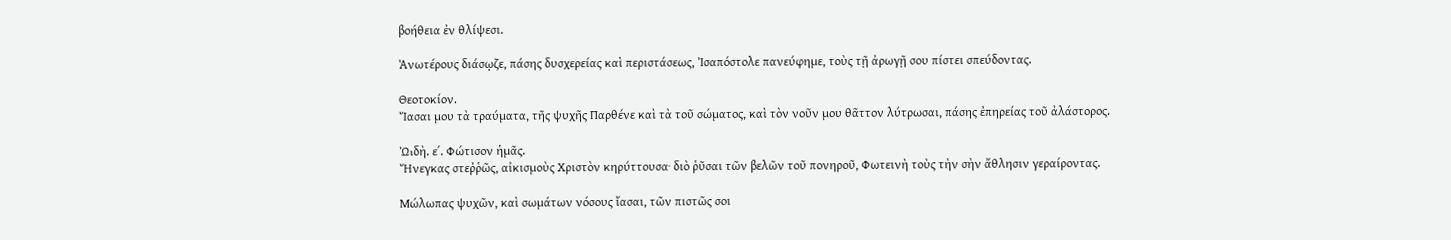βοήθεια ἐν θλίψεσι.

Ἀνωτέρους διάσῳζε, πάσης δυσχερείας καὶ περιστάσεως, Ἰσαπόστολε πανεύφημε, τοὺς τῇ ἀρωγῇ σου πίστει σπεύδοντας.

Θεοτοκίον.
Ἴασαι μου τὰ τραύματα, τῆς ψυχῆς Παρθένε καὶ τὰ τοῦ σώματος, καὶ τὸν νοῦν μου θᾶττον λύτρωσαι, πάσης ἐπηρείας τοῦ ἀλάστορος.

ᾨδὴ. ε΄. Φώτισον ἡμᾶς.
Ἤνεγκας στεῤῥῶς, αἰκισμοὺς Χριστὸν κηρύττουσα· διὸ ῥῦσαι τῶν βελῶν τοῦ πονηροῦ, Φωτεινὴ τοὺς τὴν σὴν ἄθλησιν γεραίροντας.

Μώλωπας ψυχῶν, καὶ σωμάτων νόσους ἴασαι, τῶν πιστῶς σοι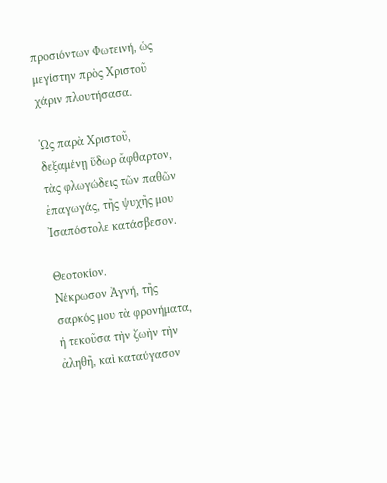προσιόντων Φωτεινή, ὡς μεγίστην πρὸς Χριστοῦ χάριν πλουτήσασα.

Ὡς παρὰ Χριστοῦ, δεξαμένῃ ὕδωρ ἄφθαρτον, τὰς φλωγώδεις τῶν παθῶν ἐπαγωγάς, τῆς ψυχῆς μου Ἰσαπόστολε κατάσβεσον.

Θεοτοκίον.
Νέκρωσον Ἀγνή, τῆς σαρκός μου τὰ φρονήματα, ἡ τεκοῦσα τὴν ζωὴν τὴν ἀληθῆ, καὶ καταύγασον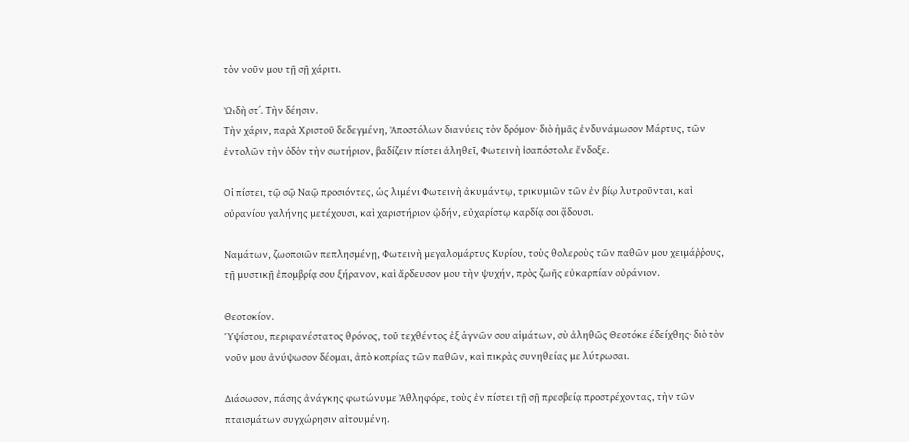τὸν νοῦν μου τῇ σῇ χάριτι.

ᾨδὴ στ΄. Τὴν δέησιν.
Τὴν χάριν, παρὰ Χριστοῦ δεδεγμένη, Ἀποστόλων διανύεις τὸν δρόμον· διὸ ἡμᾶς ἐνδυνάμωσον Μάρτυς, τῶν ἐντολῶν τὴν ὁδὸν τὴν σωτήριον, βαδίζειν πίστει ἀληθεῖ, Φωτεινὴ ἰσαπόστολε ἔνδοξε.

Οἱ πίστει, τῷ σῷ Ναῷ προσιόντες, ὡς λιμένι Φωτεινὴ ἀκυμάντῳ, τρικυμιῶν τῶν ἐν βίῳ λυτροῦνται, καὶ οὐρανίου γαλήνης μετέχουσι, καὶ χαριστήριον ᾠδήν, εὐχαρίστῳ καρδίᾳ σοι ᾅδουσι.

Ναμάτων, ζωοποιῶν πεπλησμένῃ, Φωτεινὴ μεγαλομάρτυς Κυρίου, τοὺς θολεροὺς τῶν παθῶν μου χειμάῤῥους, τῇ μυστικῇ ἐπομβρίᾳ σου ξήρανον, καὶ ἄρδευσον μου τὴν ψυχήν, πρὸς ζωῆς εὐκαρπίαν οὐράνιον.

Θεοτοκίον.
Ὑψίστου, περιφανέστατος θρόνος, τοῦ τεχθέντος ἐξ ἁγνῶν σου αἱμάτων, σὺ ἀληθῶς Θεοτόκε έδείχθης· διὸ τὸν νοῦν μου ἀνύψωσον δέομαι, ἀπὸ κοπρίας τῶν παθῶν, καὶ πικρὰς συνηθείας με λύτρωσαι.

Διάσωσον, πάσης ἀνάγκης φωτώνυμε Ἀθληφόρε, τοὺς ἐν πίστει τῇ σῇ πρεσβείᾳ προστρέχοντας, τὴν τῶν πταισμάτων συγχώρησιν αἰτουμένη.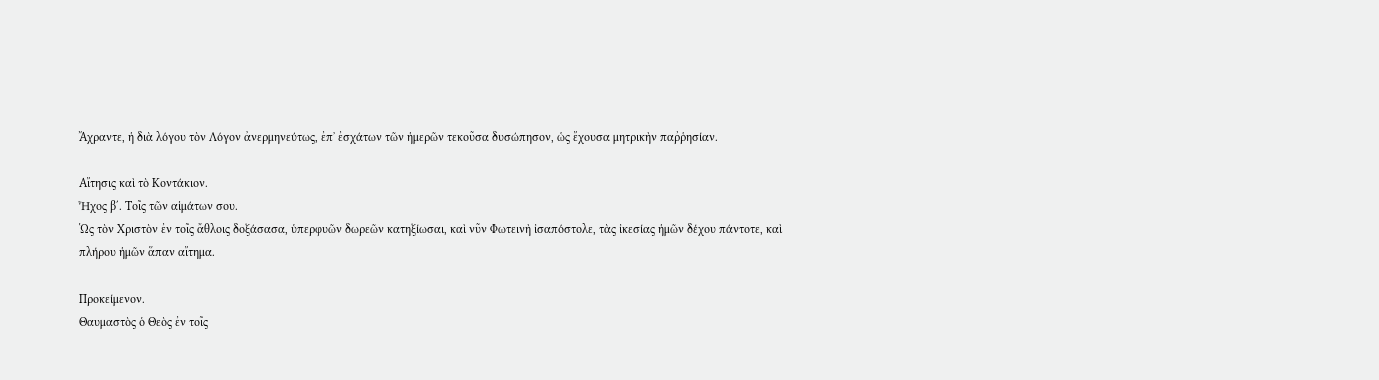Ἄχραντε, ἡ διὰ λόγου τὸν Λόγον ἀνερμηνεύτως, ἐπ᾿ ἐσχάτων τῶν ἡμερῶν τεκοῦσα δυσώπησον, ὡς ἔχουσα μητρικὴν παῤῥησίαν.

Αἴτησις καὶ τὸ Κοντάκιον.
Ἦχος β΄. Toῖς τῶν αἱμάτων σου.
Ὡς τὸν Χριστὸν ἐν τοῖς ἄθλοις δοξάσασα, ὑπερφυῶν δωρεῶν κατηξίωσαι, καὶ νῦν Φωτεινὴ ἰσαπόστολε, τὰς ἰκεσίας ἡμῶν δέχου πάντοτε, καὶ πλήρου ἡμῶν ἅπαν αἴτημα.

Προκείμενον.
Θαυμαστὸς ὁ Θεὸς ἐν τοῖς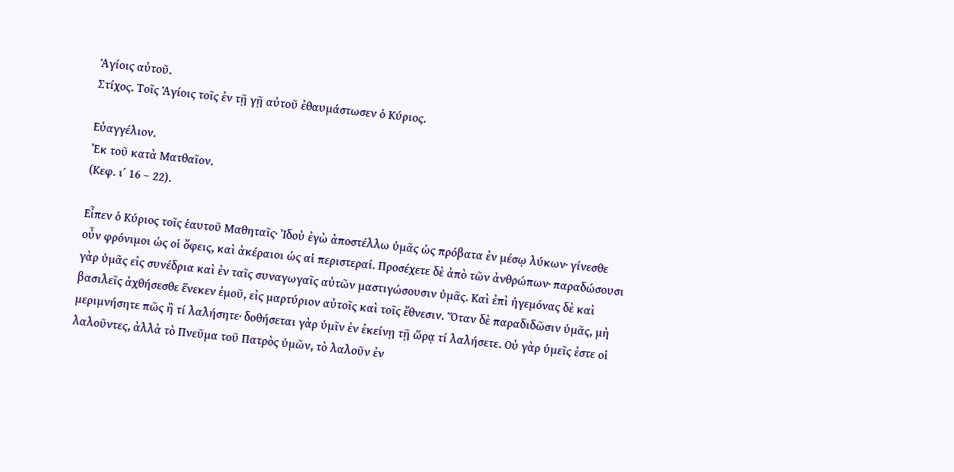Ἁγίοις αὐτοῦ.
Στίχος. Τοῖς Ἁγίοις τοῖς ἐν τῇ γῇ αὐτοῦ ἐθαυμάστωσεν ὁ Κύριος.

Εὐαγγέλιον.
Ἐκ τοῦ κατὰ Ματθαῖον.
(Κεφ. ι΄ 16 – 22).

Εἶπεν ὁ Κύριος τοῖς ἑαυτοῦ Μαθηταῖς· Ἰδοὺ ἐγὼ ἀποστέλλω ὑμᾶς ὡς πρόβατα ἐν μέσῳ λύκων· γίνεσθε οὖν φρόνιμοι ὡς οἱ ὄφεις, καὶ ἀκέραιοι ὡς αἱ περιστεραί. Προσέχετε δὲ ἀπὸ τῶν ἀνθρώπων· παραδώσουσι γὰρ ὑμᾶς εἰς συνέδρια καὶ ἐν ταῖς συναγωγαῖς αὐτῶν μαστιγώσουσιν ὑμᾶς. Kαὶ ἐπὶ ἡγεμόνας δὲ καὶ βασιλεῖς ἀχθήσεσθε ἕνεκεν ἐμοῦ, εἰς μαρτύριον αὐτοῖς καὶ τοῖς ἔθνεσιν. Ὅταν δὲ παραδιδῶσιν ὑμᾶς, μὴ μεριμνήσητε πῶς ἢ τί λαλήσητε· δοθήσεται γὰρ ὑμῖν ἐν ἐκείνῃ τῇ ὥρᾳ τί λαλήσετε. Οὐ γὰρ ὑμεῖς ἐστε οἱ λαλοῦντες, ἀλλὰ τὸ Πνεῦμα τοῦ Πατρὸς ὑμῶν, τὸ λαλοῦν ἐν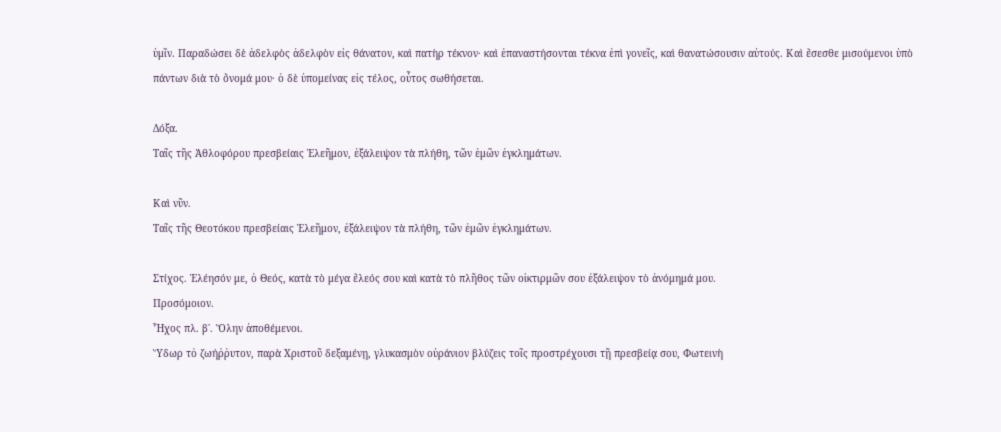ὑμῖν. Παραδώσει δὲ ἀδελφὸς ἀδελφὸν εἰς θάνατον, καὶ πατὴρ τέκνον· καὶ ἐπαναστήσονται τέκνα ἐπὶ γονεῖς, καὶ θανατώσουσιν αὐτούς. Καὶ ἔσεσθε μισούμενοι ὑπὸ πάντων διὰ τὸ ὄνομά μου· ὁ δὲ ὑπομείνας εἰς τέλος, οὗτος σωθήσεται.

Δόξα.
Ταῖς τῆς Ἀθλοφόρου πρεσβείαις Ἐλεῆμον, ἐξάλειψον τὰ πλήθη, τῶν ἐμῶν ἐγκλημάτων.

Καὶ νῦν.
Ταῖς τῆς Θεοτόκου πρεσβείαις Ἐλεῆμον, ἐξάλειψον τὰ πλήθη, τῶν ἐμῶν ἐγκλημάτων.

Στίχος. Ἐλέησόν με, ὁ Θεός, κατὰ τὸ μέγα ἔλεός σου καὶ κατὰ τὸ πλῆθος τῶν οἰκτιρμῶν σου ἐξάλειψον τὸ ἀνόμημά μου.
Προσόμοιον.
Ἦχος πλ. β΄. Ὅλην ἀποθέμενοι.
Ὕδωρ τὀ ζωήῤῥυτον, παρὰ Χριστοῦ δεξαμένῃ, γλυκασμὸν οὐράνιον βλύζεις τοῖς προστρέχουσι τῇ πρεσβείᾳ σου, Φωτεινὴ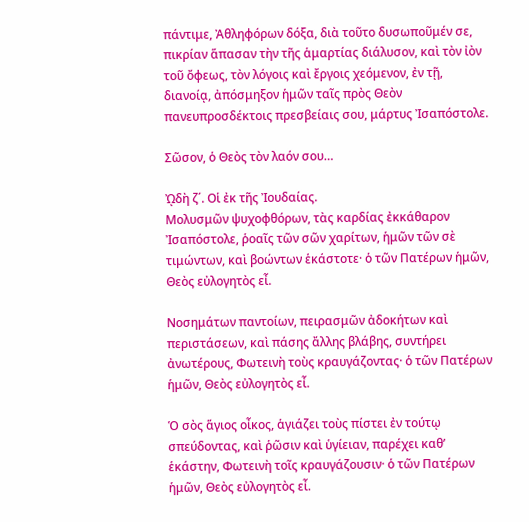πάντιμε, Ἀθληφόρων δόξα, διὰ τοῦτο δυσωποῦμέν σε, πικρίαν ἅπασαν τὴν τῆς ἁμαρτίας διάλυσον, καὶ τὸν ἰὸν τοῦ ὄφεως, τὸν λόγοις καὶ ἔργοις χεόμενον, ἐν τῇ, διανοίᾳ, ἀπόσμηξον ἡμῶν ταῖς πρὸς Θεὸν πανευπροσδέκτοις πρεσβείαις σου, μάρτυς Ἰσαπόστολε.

Σῶσον, ὁ Θεὸς τὸν λαόν σου…

ᾨδὴ ζ΄. Οἱ ἐκ τῆς Ἰουδαίας.
Μολυσμῶν ψυχοφθόρων, τὰς καρδίας ἐκκάθαρον Ἰσαπόστολε, ῥοαῖς τῶν σῶν χαρίτων, ἡμῶν τῶν σὲ τιμώντων, καὶ βοώντων ἑκάστοτε· ὁ τῶν Πατέρων ἡμῶν, Θεὸς εὐλογητὸς εἶ.

Νοσημάτων παντοίων, πειρασμῶν ἀδοκήτων καὶ περιστάσεων, καὶ πάσης ἄλλης βλάβης, συντήρει ἀνωτέρους, Φωτεινὴ τοὺς κραυγάζοντας· ὁ τῶν Πατέρων ἡμῶν, Θεὸς εὐλογητὸς εἶ.

Ὁ σὸς ἅγιος οἶκος, ἁγιάζει τοὺς πίστει ἐν τούτῳ σπεύδοντας, καὶ ῥῶσιν καὶ ὑγίειαν, παρέχει καθ’ ἑκάστην, Φωτεινὴ τοῖς κραυγάζουσιν· ὁ τῶν Πατέρων ἡμῶν, Θεὸς εὐλογητὸς εἶ.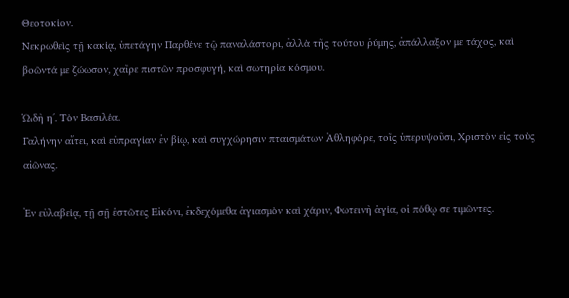Θεοτοκίον.
Νεκρωθεὶς τῇ κακίᾳ, ὑπετάγην Παρθένε τῷ παναλάστορι, ἀλλὰ τῆς τούτου ῥύμης, ἀπάλλαξον με τάχος, καὶ βοῶντά με ζώωσον, χαῖρε πιστῶν προσφυγή, καὶ σωτηρία κόσμου.

ᾨδὴ η΄. Τὸν Βασιλέα.
Γαλήνην αἴτει, καὶ εὐπραγίαν ἐν βίῳ, καὶ συγχώρησιν πταισμάτων Ἀθληφόρε, τοῖς ὑπερυψοῦσι, Χριστὸν εἰς τοὺς αἰῶνας.

Ἐν εὐλαβείᾳ, τῇ σῇ ἑστῶτες Εἰκόνι, ἐκδεχόμεθα ἁγιασμὸν καὶ χάριν, Φωτεινὴ ἁγία, οἱ πόθῳ σε τιμῶντες.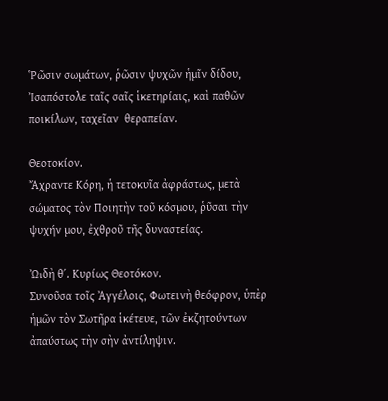Ῥῶσιν σωμάτων, ῥῶσιν ψυχῶν ἡμῖν δίδου, Ἰσαπόστολε ταῖς σαῖς ἱκετηρίαις, καὶ παθῶν ποικίλων, ταχεῖαν  θεραπείαν.

Θεοτοκίον.
Ἄχραντε Κόρη, ἡ τετοκυῖα ἀφράστως, μετὰ σώματος τὸν Ποιητὴν τοῦ κόσμου, ῥῦσαι τὴν ψυχήν μου, ἐχθροῦ τῆς δυναστείας.

ᾨδὴ θ΄. Κυρίως Θεοτόκον.
Συνοῦσα τοῖς Ἀγγέλοις, Φωτεινὴ θεόφρον, ὑπὲρ ἡμῶν τὸν Σωτῆρα ἱκέτευε, τῶν ἐκζητούντων ἀπαύστως τὴν σὴν ἀντίληψιν.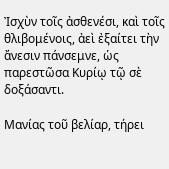Ἰσχὺν τοῖς ἀσθενέσι, καὶ τοῖς θλιβομένοις, ἀεὶ ἐξαίτει τὴν ἄνεσιν πάνσεμνε, ὡς παρεστῶσα Κυρίῳ τῷ σὲ δοξάσαντι.

Μανίας τοῦ βελίαρ, τήρει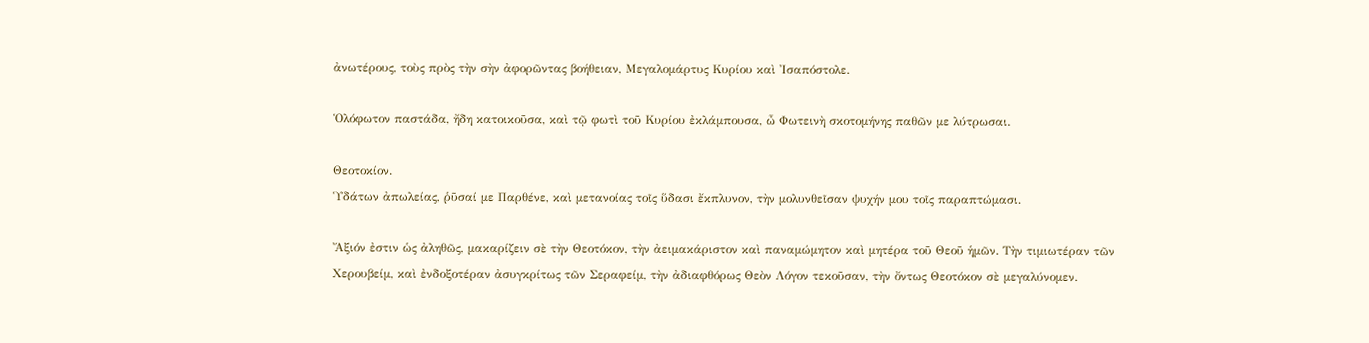ἀνωτέρους, τοὺς πρὸς τὴν σὴν ἀφορῶντας βοήθειαν, Μεγαλομάρτυς Κυρίου καὶ Ἰσαπόστολε.

Ὁλόφωτον παστάδα, ἤδη κατοικοῦσα, καὶ τῷ φωτὶ τοῦ Κυρίου ἐκλάμπουσα, ὦ Φωτεινὴ σκοτομήνης παθῶν με λύτρωσαι.

Θεοτοκίον.
Ὑδάτων ἀπωλείας, ῥῦσαί με Παρθένε, καὶ μετανοίας τοῖς ὕδασι ἔκπλυνον, τὴν μολυνθεῖσαν ψυχήν μου τοῖς παραπτώμασι.

Ἄξιόν ἐστιν ὡς ἀληθῶς, μακαρίζειν σὲ τὴν Θεοτόκον, τὴν ἀειμακάριστον καὶ παναμώμητον καὶ μητέρα τοῦ Θεοῦ ἡμῶν. Τὴν τιμιωτέραν τῶν Χερουβείμ, καὶ ἐνδοξοτέραν ἀσυγκρίτως τῶν Σεραφείμ, τὴν ἀδιαφθόρως Θεὸν Λόγον τεκοῦσαν, τὴν ὄντως Θεοτόκον σὲ μεγαλύνομεν.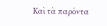Καὶ τὰ παρόντα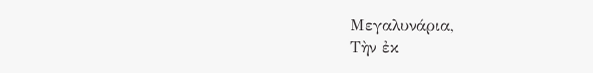Μεγαλυνάρια,
Τὴν ἐκ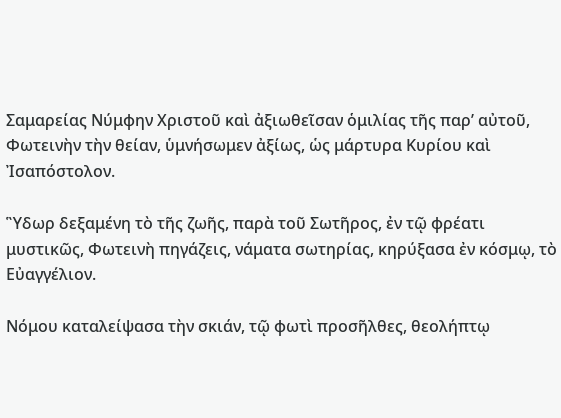Σαμαρείας Νύμφην Χριστοῦ καὶ ἀξιωθεῖσαν ὁμιλίας τῆς παρ’ αὐτοῦ, Φωτεινὴν τὴν θείαν, ὑμνήσωμεν ἀξίως, ὡς μάρτυρα Κυρίου καὶ Ἰσαπόστολον.

Ὓδωρ δεξαμένη τὸ τῆς ζωῆς, παρὰ τοῦ Σωτῆρος, ἐν τῷ φρέατι μυστικῶς, Φωτεινὴ πηγάζεις, νάματα σωτηρίας, κηρύξασα ἐν κόσμῳ, τὸ Εὐαγγέλιον.

Νόμου καταλείψασα τὴν σκιάν, τῷ φωτὶ προσῆλθες, θεολήπτῳ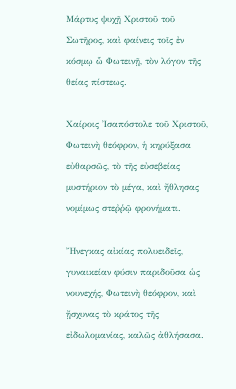Μάρτυς ψυχῇ Χριστοῦ τοῦ Σωτῆρος, καὶ φαίνεις τοῖς ἐν κόσμῳ ὧ Φωτεινῇ, τὸν λόγον τῆς θείας πίστεως.

Χαίροις Ἰσαπόστολε τοῦ Χριστοῦ, Φωτεινὴ θεόφρον, ἡ κηρύξασα εὐθαρσῶς, τὸ τῆς εὐσεβείας μυστήριον τὸ μέγα, καὶ ἤθλησας νομίμως στεῤῥῷ φρονήματι.

Ἤνεγκας αἰκίας πολυειδεῖς, γυναικείαν φύσιν παριδοῦσα ὡς νουνεχής, Φωτεινὴ θεόφρον, καὶ ᾔσχυνας τὸ κράτος τῆς εἰδωλομανίας, καλῶς ἀθλήσασα.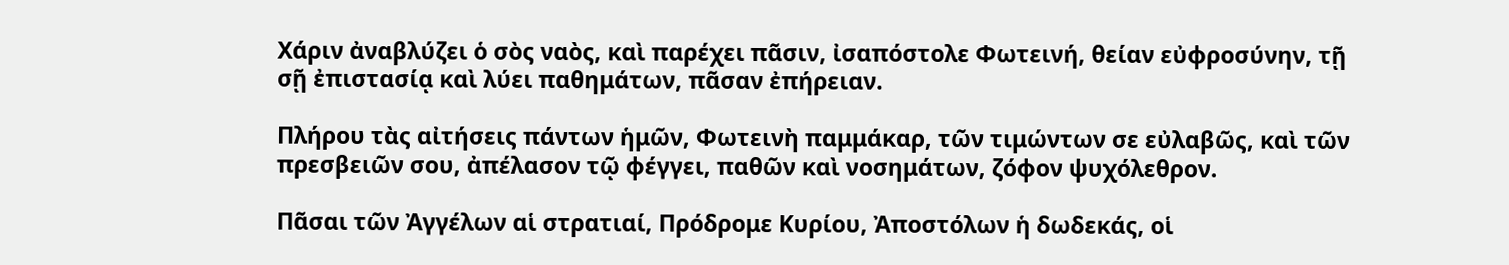Χάριν ἀναβλύζει ὁ σὸς ναὸς, καὶ παρέχει πᾶσιν, ἰσαπόστολε Φωτεινή, θείαν εὐφροσύνην, τῇ σῇ ἐπιστασίᾳ καὶ λύει παθημάτων, πᾶσαν ἐπήρειαν.

Πλήρου τὰς αἰτήσεις πάντων ἡμῶν, Φωτεινὴ παμμάκαρ, τῶν τιμώντων σε εὐλαβῶς, καὶ τῶν πρεσβειῶν σου, ἀπέλασον τῷ φέγγει, παθῶν καὶ νοσημάτων, ζόφον ψυχόλεθρον.

Πᾶσαι τῶν Ἀγγέλων αἱ στρατιαί, Πρόδρομε Κυρίου, Ἀποστόλων ἡ δωδεκάς, οἱ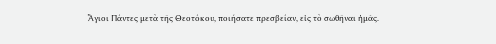Ἅγιοι Πάντες μετὰ τῆς Θεοτόκου, ποιήσατε πρεσβείαν, εἰς τὸ σωθῆναι ἡμᾶς.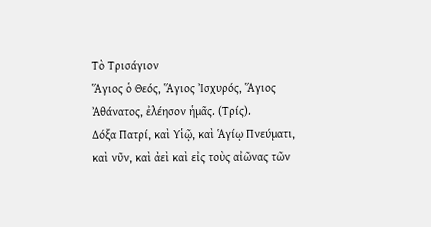Τὸ Τρισάγιον
Ἅγιος ὁ Θεός, Ἅγιος Ἰσχυρός, Ἅγιος Ἀθάνατος, ἐλέησον ἡμᾶς. (Τρίς).
Δόξα Πατρί, καὶ Υἱῷ, καὶ Ἁγίῳ Πνεύματι,
καὶ νῦν, καὶ ἀεὶ καὶ εἰς τοὺς αἰῶνας τῶν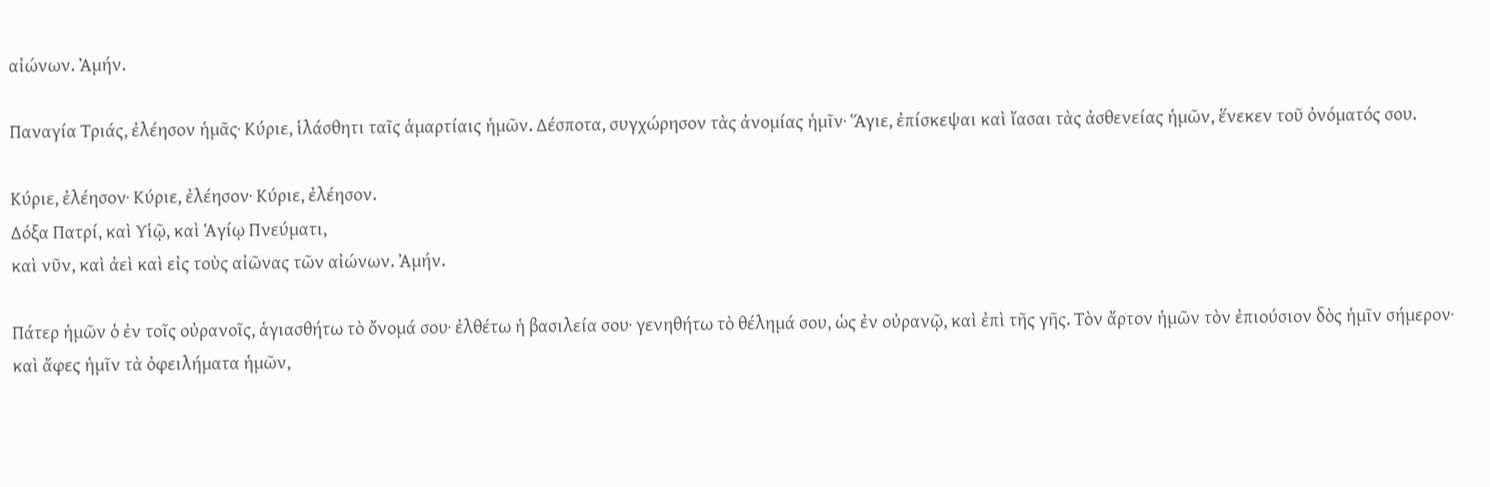αἰώνων. Ἀμήν.

Παναγία Τριάς, ἐλέησον ἡμᾶς· Κύριε, ἱλάσθητι ταῖς ἁμαρτίαις ἡμῶν. Δέσποτα, συγχώρησον τὰς ἀνομίας ἡμῖν· Ἅγιε, ἐπίσκεψαι καὶ ἴασαι τὰς ἀσθενείας ἡμῶν, ἕνεκεν τοῦ ὀνόματός σου.

Κύριε, ἐλέησον· Κύριε, ἐλέησον· Κύριε, ἐλέησον.
Δόξα Πατρί, καὶ Υἱῷ, καὶ Ἁγίῳ Πνεύματι,
καὶ νῦν, καὶ ἀεὶ καὶ εἰς τοὺς αἰῶνας τῶν αἰώνων. Ἀμήν.

Πάτερ ἡμῶν ὁ ἐν τοῖς οὐρανοῖς, ἁγιασθήτω τὸ ὄνομά σου· ἐλθέτω ἡ βασιλεία σου· γενηθήτω τὸ θέλημά σου, ὡς ἐν οὐρανῷ, καὶ ἐπὶ τῆς γῆς. Τὸν ἄρτον ἡμῶν τὸν ἐπιούσιον δὸς ἡμῖν σήμερον· καὶ ἄφες ἡμῖν τὰ ὀφειλήματα ἡμῶν,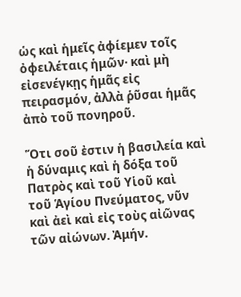ὡς καὶ ἡμεῖς ἀφίεμεν τοῖς ὀφειλέταις ἡμῶν· καὶ μὴ εἰσενέγκῃς ἡμᾶς εἰς πειρασμόν, ἀλλὰ ῥῦσαι ἡμᾶς ἀπὸ τοῦ πονηροῦ.

Ὅτι σοῦ ἐστιν ἡ βασιλεία καὶ ἡ δύναμις καὶ ἡ δόξα τοῦ Πατρὸς καὶ τοῦ Υἱοῦ καὶ
τοῦ Ἁγίου Πνεύματος, νῦν καὶ ἀεὶ καὶ εἰς τοὺς αἰῶνας τῶν αἰώνων. Ἀμήν.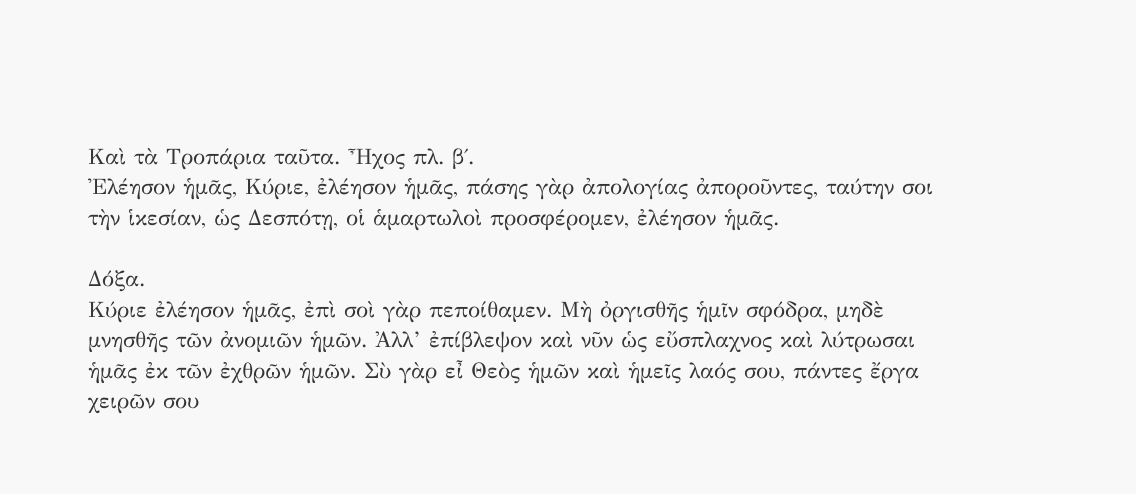Καὶ τὰ Τροπάρια ταῦτα. Ἦχος πλ. β΄.
Ἐλέησον ἡμᾶς, Κύριε, ἐλέησον ἡμᾶς, πάσης γὰρ ἀπολογίας ἀποροῦντες, ταύτην σοι τὴν ἱκεσίαν, ὡς Δεσπότῃ, οἱ ἁμαρτωλοὶ προσφέρομεν, ἐλέησον ἡμᾶς.

Δόξα.
Κύριε ἐλέησον ἡμᾶς, ἐπὶ σοὶ γὰρ πεποίθαμεν. Μὴ ὀργισθῆς ἡμῖν σφόδρα, μηδὲ μνησθῆς τῶν ἀνομιῶν ἡμῶν. Ἀλλ’ ἐπίβλεψον καὶ νῦν ὡς εὔσπλαχνος καὶ λύτρωσαι ἡμᾶς ἐκ τῶν ἐχθρῶν ἡμῶν. Σὺ γὰρ εἶ Θεὸς ἡμῶν καὶ ἡμεῖς λαός σου, πάντες ἔργα χειρῶν σου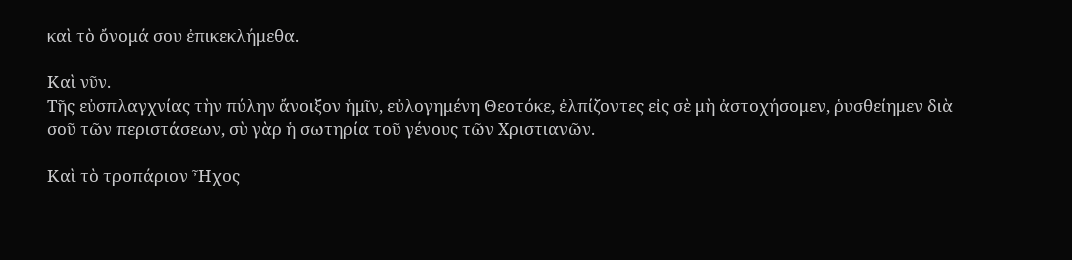καὶ τὸ ὄνομά σου ἐπικεκλήμεθα.

Καὶ νῦν.
Τῆς εὐσπλαγχνίας τὴν πύλην ἄνοιξον ἡμῖν, εὐλογημένη Θεοτόκε, ἐλπίζοντες εἰς σὲ μὴ ἀστοχήσομεν, ῥυσθείημεν διὰ σοῦ τῶν περιστάσεων, σὺ γὰρ ἡ σωτηρία τοῦ γένους τῶν Χριστιανῶν.

Καὶ τὸ τροπάριον Ἦχος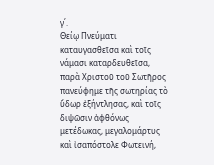γ΄.
Θείῳ Πνεύματι καταυγασθεῖσα καὶ τοῖς νάμασι καταρδευθεῖσα, παρὰ Χριστοῦ τοῦ Σωτῆρος πανεύφημε τῆς σωτηρίας τὸ ὕδωρ ἐξήντλησας, καὶ τοῖς διψῶσιν ἀφθόνως μετέδωκας, μεγαλομάρτυς καὶ ἰσαπόστολε Φωτεινή,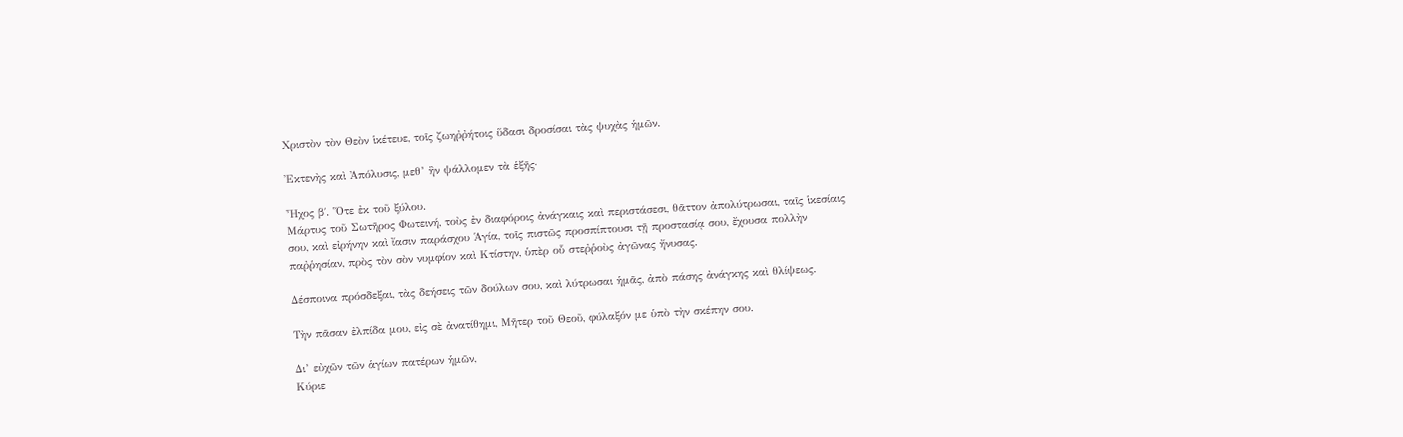Χριστὸν τὸν Θεὸν ἱκέτευε, τοῖς ζωηῤῤήτοις ὕδασι δροσίσαι τὰς ψυχὰς ἡμῶν.

Ἐκτενὴς καὶ Ἀπόλυσις, μεθ’ ἣν ψάλλομεν τὰ ἑξῆς·

Ἦχος β΄. Ὅτε ἐκ τοῦ ξύλου.
Μάρτυς τοῦ Σωτῆρος Φωτεινή, τοὺς ἐν διαφόροις ἀνάγκαις καὶ περιστάσεσι, θᾶττον ἀπολύτρωσαι, ταῖς ἱκεσίαις σου, καὶ εἰρήνην καὶ ἴασιν παράσχου Ἁγία, τοῖς πιστῶς προσπίπτουσι τῇ προστασίᾳ σου, ἔχουσα πολλὴν παῤῥησίαν, πρὸς τὸν σὸν νυμφίον καὶ Κτίστην, ὑπὲρ οὗ στεῤῥοὺς ἀγῶνας ἤνυσας.

Δέσποινα πρόσδεξαι, τὰς δεήσεις τῶν δούλων σου, καὶ λύτρωσαι ἡμᾶς, ἀπὸ πάσης ἀνάγκης καὶ θλίψεως.

Τὴν πᾶσαν ἐλπίδα μου, εἰς σὲ ἀνατίθημι, Μῆτερ τοῦ Θεοῦ, φύλαξόν με ὑπὸ τὴν σκέπην σου.

Δι’ εὐχῶν τῶν ἁγίων πατέρων ἡμῶν,
Κύριε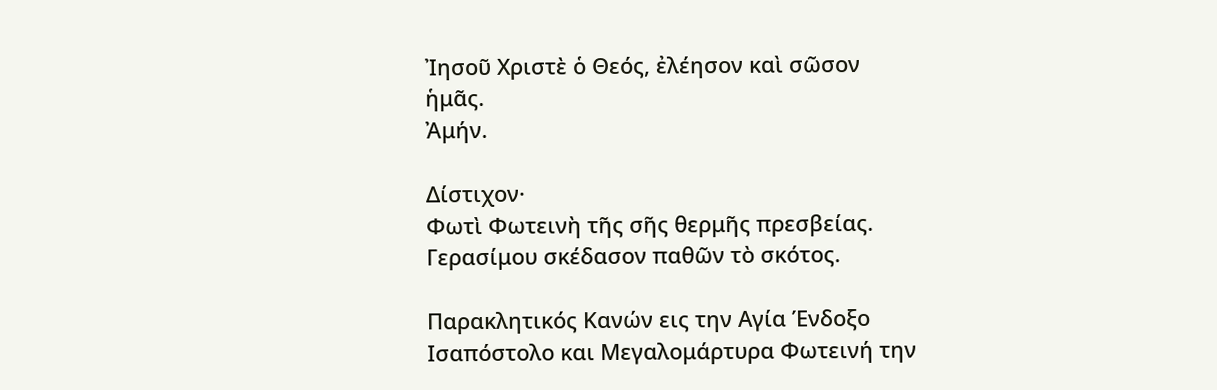Ἰησοῦ Χριστὲ ὁ Θεός, ἐλέησον καὶ σῶσον ἡμᾶς.
Ἀμήν.

Δίστιχον·
Φωτὶ Φωτεινὴ τῆς σῆς θερμῆς πρεσβείας.
Γερασίμου σκέδασον παθῶν τὸ σκότος.

Παρακλητικός Κανών εις την Αγία Ένδοξο Ισαπόστολο και Μεγαλομάρτυρα Φωτεινή την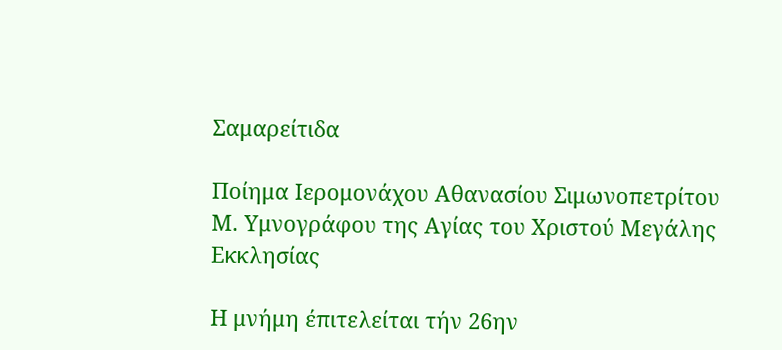Σαμαρείτιδα

Ποίημα Ιερομονάχου Αθανασίου Σιμωνοπετρίτου
Μ. Υμνογράφου της Αγίας του Χριστού Μεγάλης Εκκλησίας

Η μνήμη έπιτελείται τήν 26ην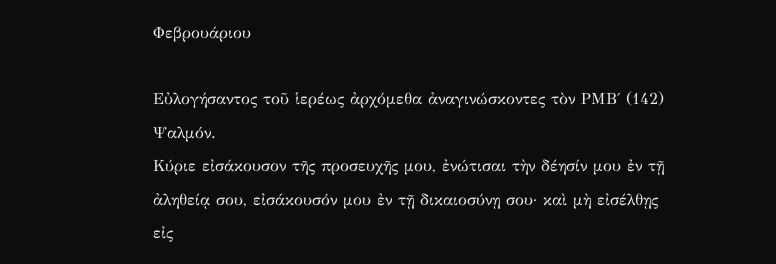Φεβρουάριου

Εὐλογήσαντος τοῦ ἱερέως ἀρχόμεθα ἀναγινώσκοντες τὸν ΡΜΒ΄ (142) Ψαλμόν.
Κύριε εἰσάκουσον τῆς προσευχῆς μου, ἐνώτισαι τὴν δέησίν μου ἐν τῇ ἀληθείᾳ σου, εἰσάκουσόν μου ἐν τῇ δικαιοσύνῃ σου· καὶ μὴ εἰσέλθῃς εἰς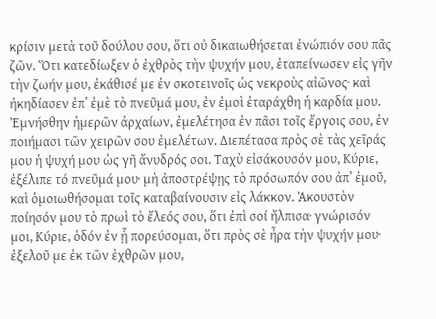κρίσιν μετὰ τοῦ δούλου σου, ὅτι οὐ δικαιωθήσεται ἐνώπιόν σου πᾶς ζῶν. Ὅτι κατεδίωξεν ὁ ἐχθρὸς τὴν ψυχήν μου, ἐταπείνωσεν εἰς γῆν τὴν ζωήν μου, ἐκάθισέ με ἐν σκοτεινοῖς ὡς νεκροὺς αἰῶνος· καὶ ἠκηδίασεν ἐπ’ ἐμὲ τὸ πνεῦμά μου, ἐν ἐμοὶ ἐταράχθη ἡ καρδία μου. Ἐμνήσθην ἡμερῶν ἀρχαίων, ἐμελέτησα ἐν πᾶσι τοῖς ἔργοις σου, ἐν ποιήμασι τῶν χειρῶν σου ἐμελέτων. Διεπέτασα πρὸς σὲ τὰς χεῖράς μου ἡ ψυχή μου ὡς γῆ ἄνυδρός σοι. Ταχὺ εἰσάκουσόν μου, Κύριε, ἐξέλιπε τό πνεῦμά μου· μὴ ἀποστρέψῃς τὸ πρόσωπόν σου ἀπ’ ἐμοῦ, καὶ ὁμοιωθήσομαι τοῖς καταβαίνουσιν εἰς λάκκον. Ἀκουστὸν ποίησόν μου τὸ πρωὶ τὸ ἔλεός σου, ὅτι ἐπὶ σοί ἤλπισα· γνώρισόν μοι, Κύριε, ὁδόν ἐν ᾗ πορεύσομαι, ὅτι πρὸς σὲ ἦρα τὴν ψυχήν μου· ἐξελοῦ με ἐκ τῶν ἐχθρῶν μου,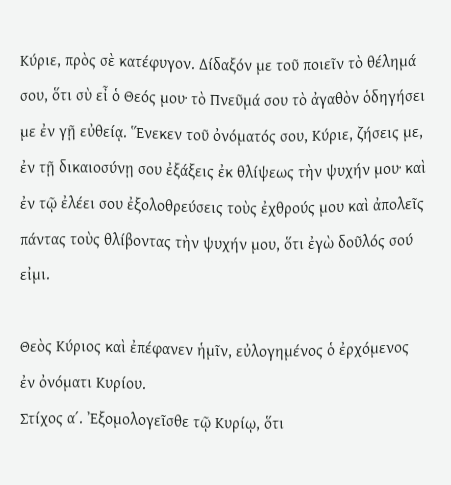Κύριε, πρὸς σὲ κατέφυγον. Δίδαξόν με τοῦ ποιεῖν τὸ θέλημά σου, ὅτι σὺ εἶ ὁ Θεός μου· τὸ Πνεῦμά σου τὸ ἀγαθὸν ὁδηγήσει με ἐν γῇ εὐθείᾳ. Ἕνεκεν τοῦ ὀνόματός σου, Κύριε, ζήσεις με, ἐν τῇ δικαιοσύνῃ σου ἐξάξεις ἐκ θλίψεως τὴν ψυχήν μου· καὶ ἐν τῷ ἐλέει σου ἐξολοθρεύσεις τοὺς ἐχθρούς μου καὶ ἀπολεῖς πάντας τοὺς θλίβοντας τὴν ψυχήν μου, ὅτι ἐγὼ δοῦλός σού εἰμι.

Θεὸς Κύριος καὶ ἐπέφανεν ἡμῖν, εὐλογημένος ὁ ἐρχόμενος ἐν ὀνόματι Κυρίου.
Στίχος α΄. Ἐξομολογεῖσθε τῷ Κυρίῳ, ὅτι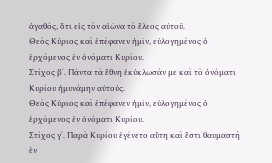ἀγαθός, ὅτι εἰς τὸν αἰῶνα τὸ ἔλεος αὐτοῦ.
Θεὸς Κύριος καὶ ἐπέφανεν ἡμῖν, εὐλογημένος ὁ ἐρχόμενος ἐν ὀνόματι Κυρίου.
Στίχος β΄. Πάντα τὰ ἔθνη ἐκύκλωσάν με καὶ τὸ ὀνόματι Κυρίου ἠμυνάμην αὐτούς.
Θεὸς Κύριος καὶ ἐπέφανεν ἡμῖν, εὐλογημένος ὁ ἐρχόμενος ἐν ὀνόματι Κυρίου.
Στίχος γ΄. Παρὰ Κυρίου ἐγένετο αὕτη καὶ ἔστι θαυμαστὴ ἐν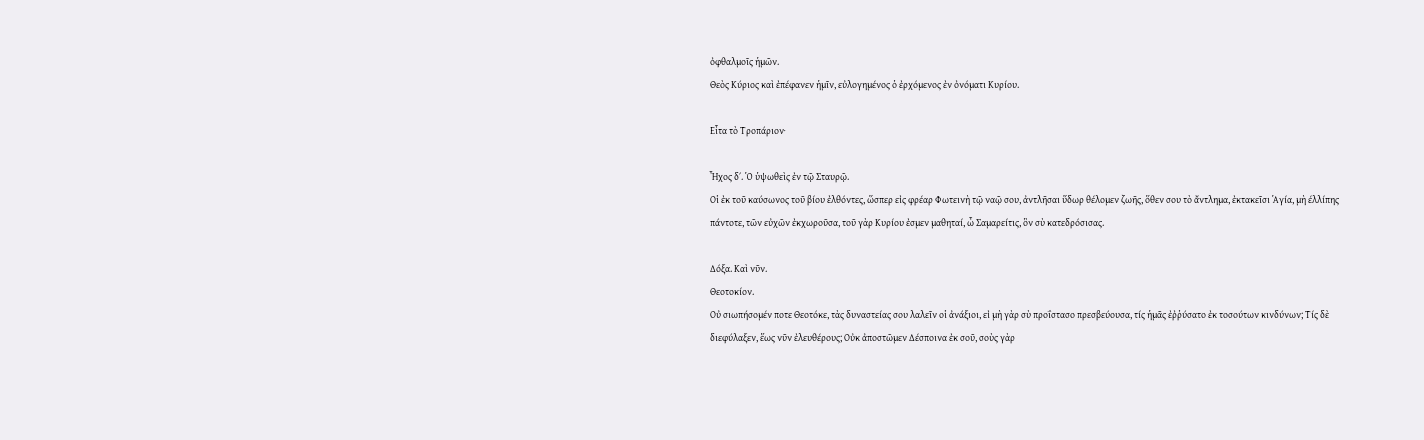ὀφθαλμοῖς ἡμῶν.
Θεὸς Κύριος καὶ ἐπέφανεν ἡμῖν, εὐλογημένος ὁ ἐρχόμενος ἐν ὀνόματι Κυρίου.

Εἶτα τὸ Τροπάριον·

Ἦχος δ΄. Ὁ ὑψωθεὶς ἐν τῷ Σταυρῷ.
Οἱ ἐκ τοῦ καύσωνος τοῦ βίου ἐλθόντες, ὥσπερ εἰς φρέαρ Φωτεινὴ τῷ ναῷ σου, ἀντλῆσαι ὕδωρ θέλομεν ζωῆς, ὅθεν σου τὸ ἄντλημα, ἐκτακεῖσι Ἁγία, μὴ έλλίπης πάντοτε, τῶν εὐχῶν ἐκχωροῦσα, τοῦ γὰρ Κυρίου ἐσμεν μαθηταί, ὦ Σαμαρείτις, ὃν σὺ κατεδρόσισας.

Δόξα. Καὶ νῦν.
Θεοτοκίον.
Οὐ σιωπήσομέν ποτε Θεοτόκε, τὰς δυναστείας σου λαλεῖν οἱ ἀνάξιοι, εἰ μὴ γὰρ σὺ προΐστασο πρεσβεύουσα, τίς ἡμᾶς ἐῤῥύσατο ἐκ τοσούτων κινδύνων; Τίς δὲ διεφύλαξεν, ἕως νῦν ἐλευθέρους; Οὐκ ἀποστῶμεν Δέσποινα ἐκ σοῦ, σοὺς γὰρ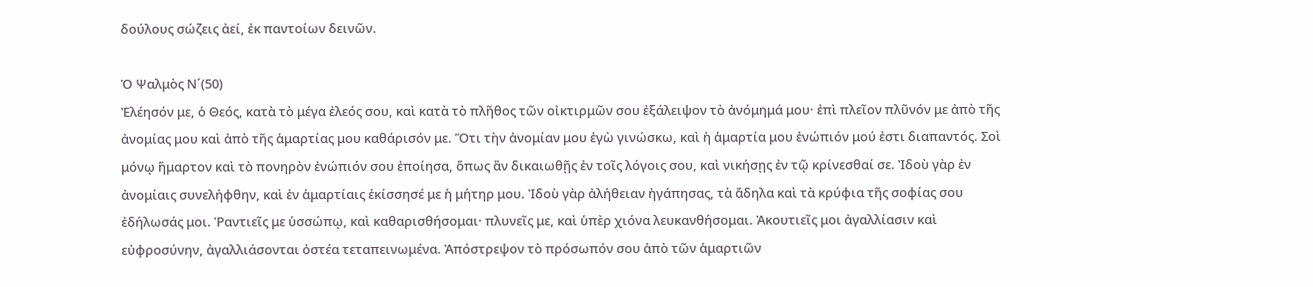δούλους σώζεις ἀεί, ἐκ παντοίων δεινῶν.

Ὁ Ψαλμὸς Ν´(50)
Ἐλέησόν με, ὁ Θεός, κατὰ τὸ μέγα ἐλεός σου, καὶ κατὰ τὸ πλῆθος τῶν οἰκτιρμῶν σου ἐξάλειψον τὸ ἀνόμημά μου· ἐπὶ πλεῖον πλῦνόν με ἀπὸ τῆς ἀνομίας μου καὶ ἀπὸ τῆς ἁμαρτίας μου καθάρισόν με. Ὅτι τὴν ἀνομίαν μου ἐγὼ γινώσκω, καὶ ἡ ἁμαρτία μου ἐνώπιόν μού ἐστι διαπαντός. Σοὶ μόνῳ ἥμαρτον καὶ τὸ πονηρὸν ἐνώπιόν σου ἐποίησα, ὅπως ἂν δικαιωθῇς ἐν τοῖς λόγοις σου, καὶ νικήσῃς ἐν τῷ κρίνεσθαί σε. Ἰδοὺ γὰρ ἐν ἀνομίαις συνελήφθην, καὶ ἐν ἁμαρτίαις ἐκίσσησέ με ἡ μήτηρ μου. Ἰδοὺ γὰρ ἀλήθειαν ἠγάπησας, τὰ ἄδηλα καὶ τὰ κρύφια τῆς σοφίας σου ἐδήλωσάς μοι. Ῥαντιεῖς με ὑσσώπῳ, καὶ καθαρισθήσομαι· πλυνεῖς με, καὶ ὑπὲρ χιόνα λευκανθήσομαι. Ἀκουτιεῖς μοι ἀγαλλίασιν καὶ εὐφροσύνην, ἀγαλλιάσονται ὀστέα τεταπεινωμένα. Ἀπόστρεψον τὸ πρόσωπόν σου ἀπὸ τῶν ἁμαρτιῶν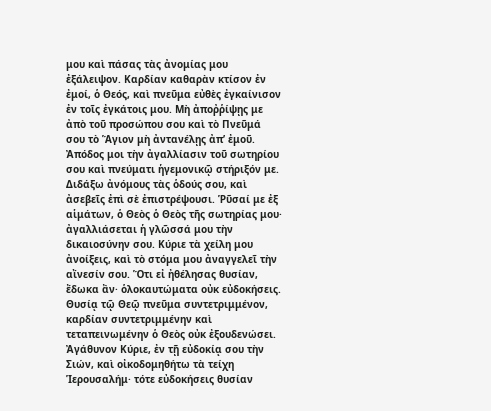μου καὶ πάσας τὰς ἀνομίας μου ἐξάλειψον. Καρδίαν καθαρὰν κτίσον ἐν ἐμοί, ὁ Θεός, καὶ πνεῦμα εὐθὲς ἐγκαίνισον ἐν τοῖς ἐγκάτοις μου. Μὴ ἀποῤῥίψῃς με ἀπὸ τοῦ προσώπου σου καὶ τὸ Πνεῦμά σου τὸ Ἅγιον μὴ ἀντανέλῃς ἀπ’ ἐμοῦ. Ἀπόδος μοι τὴν ἀγαλλίασιν τοῦ σωτηρίου σου καὶ πνεύματι ἡγεμονικῷ στήριξόν με. Διδάξω ἀνόμους τὰς ὁδούς σου, καὶ ἀσεβεῖς ἐπὶ σὲ ἐπιστρέψουσι. Ῥῦσαί με ἐξ αἱμάτων, ὁ Θεὸς ὁ Θεὸς τῆς σωτηρίας μου· ἀγαλλιάσεται ἡ γλῶσσά μου τὴν δικαιοσύνην σου. Κύριε τὰ χείλη μου ἀνοίξεις, καὶ τὸ στόμα μου ἀναγγελεῖ τὴν αἴνεσίν σου. Ὅτι εἰ ἠθέλησας θυσίαν, ἔδωκα ἂν· ὁλοκαυτώματα οὐκ εὐδοκήσεις. Θυσίᾳ τῷ Θεῷ πνεῦμα συντετριμμένον, καρδίαν συντετριμμένην καὶ τεταπεινωμένην ὁ Θεὸς οὐκ ἐξουδενώσει. Ἀγάθυνον Κύριε, ἐν τῇ εὐδοκίᾳ σου τὴν Σιών, καὶ οἰκοδομηθήτω τὰ τείχη Ἱερουσαλήμ· τότε εὐδοκήσεις θυσίαν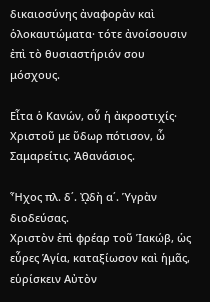δικαιοσύνης ἀναφορὰν καὶ ὁλοκαυτώματα· τότε ἀνοίσουσιν ἐπὶ τὸ θυσιαστήριόν σου μόσχους.

Εἶτα ὁ Κανών, οὗ ἡ ἀκροστιχίς·
Χριστοῦ με ὕδωρ πότισον, ὦ Σαμαρείτις. Ἀθανάσιος.

Ἦχος πλ. δ΄. ᾨδὴ α΄. Ὑγρὰν διοδεύσας.
Xριστὸν ἐπὶ φρέαρ τοῦ Ἱακώβ, ὡς εὗρες Ἁγία, καταξίωσον καὶ ἡμᾶς, εὑρίσκειν Αὐτὸν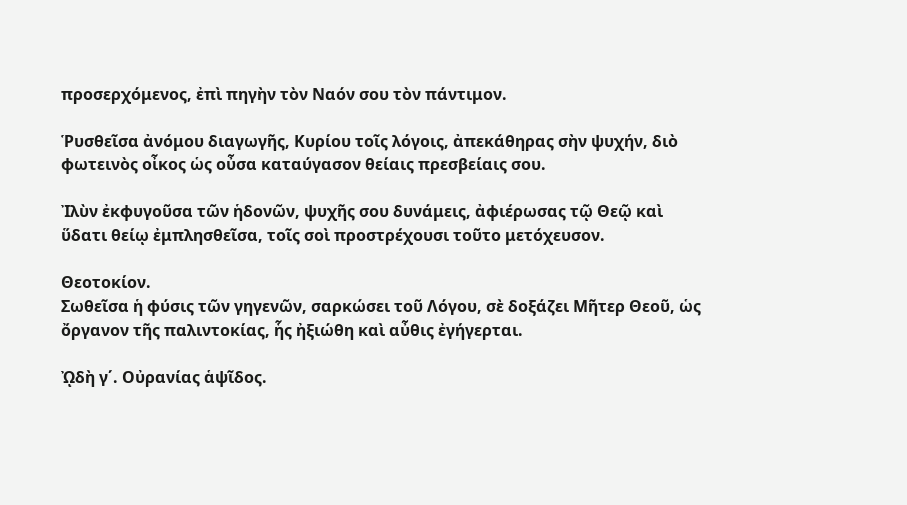προσερχόμενος, ἐπὶ πηγὴν τὸν Ναόν σου τὸν πάντιμον.

Ῥυσθεῖσα ἀνόμου διαγωγῆς, Κυρίου τοῖς λόγοις, ἀπεκάθηρας σὴν ψυχήν, διὸ φωτεινὸς οἶκος ὡς οὖσα καταύγασον θείαις πρεσβείαις σου.

Ἰλὺν ἐκφυγοῦσα τῶν ἡδονῶν, ψυχῆς σου δυνάμεις, ἀφιέρωσας τῷ Θεῷ καὶ ὕδατι θείῳ ἐμπλησθεῖσα, τοῖς σοὶ προστρέχουσι τοῦτο μετόχευσον.

Θεοτοκίον.
Σωθεῖσα ἡ φύσις τῶν γηγενῶν, σαρκώσει τοῦ Λόγου, σὲ δοξάζει Μῆτερ Θεοῦ, ὡς ὄργανον τῆς παλιντοκίας, ἧς ἠξιώθη καὶ αὖθις ἐγήγερται.

ᾨδὴ γ΄. Οὐρανίας ἁψῖδος.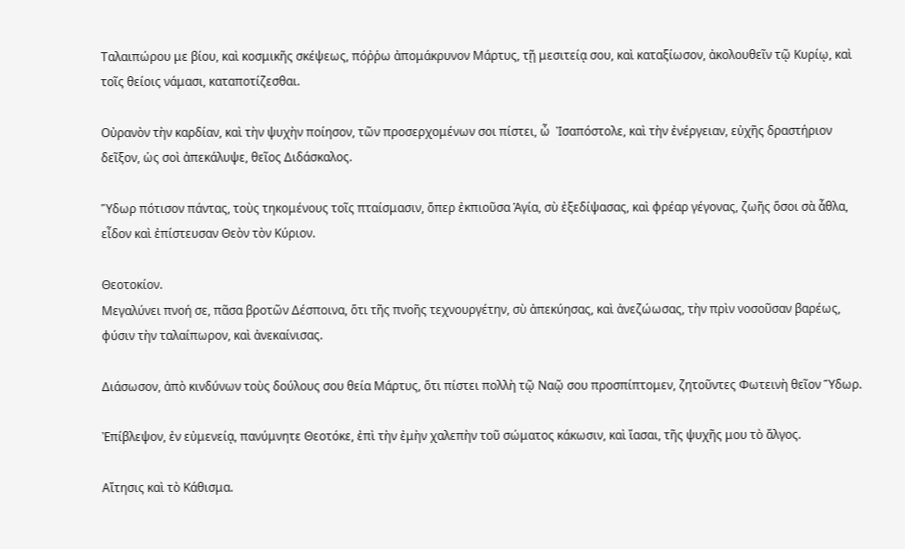Ταλαιπώρου με βίου, καὶ κοσμικῆς σκέψεως, πόῤῥω ἀπομάκρυνον Μάρτυς, τῇ μεσιτείᾳ σου, καὶ καταξίωσον, ἀκολουθεῖν τῷ Κυρίῳ, καὶ τοῖς θείοις νάμασι, καταποτίζεσθαι.

Οὐρανὸν τὴν καρδίαν, καὶ τὴν ψυχὴν ποίησον, τῶν προσερχομένων σοι πίστει, ὦ  Ἰσαπόστολε, καὶ τὴν ἐνέργειαν, εὐχῆς δραστήριον δεῖξον, ὡς σοὶ ἀπεκάλυψε, θεῖος Διδάσκαλος.

Ὕδωρ πότισον πάντας, τοὺς τηκομένους τοῖς πταίσμασιν, ὅπερ ἐκπιοῦσα Ἁγία, σὺ ἐξεδίψασας, καὶ φρέαρ γέγονας, ζωῆς ὅσοι σὰ ἆθλα, εἶδον καὶ ἐπίστευσαν Θεὸν τὸν Κύριον.

Θεοτοκίον.
Μεγαλύνει πνοή σε, πᾶσα βροτῶν Δέσποινα, ὅτι τῆς πνοῆς τεχνουργέτην, σὺ ἀπεκύησας, καὶ ἀνεζώωσας, τὴν πρὶν νοσοῦσαν βαρέως, φύσιν τὴν ταλαίπωρον, καὶ ἀνεκαίνισας.

Διάσωσον, ἀπὸ κινδύνων τοὺς δούλους σου θεία Μάρτυς, ὅτι πίστει πολλὴ τῷ Ναῷ σου προσπίπτομεν, ζητοῦντες Φωτεινὴ θεῖον Ὕδωρ.

Ἐπίβλεψον, ἐν εὐμενείᾳ, πανύμνητε Θεοτόκε, ἐπὶ τὴν ἐμὴν χαλεπὴν τοῦ σώματος κάκωσιν, καὶ ἴασαι, τῆς ψυχῆς μου τὸ ἄλγος.

Αἴτησις καὶ τὸ Κάθισμα.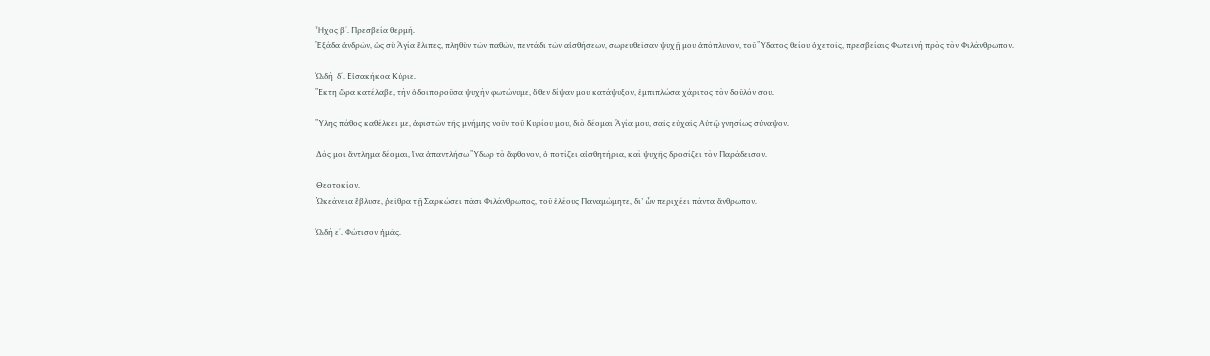Ἦχος β΄. Πρεσβεία θερμή.
Ἑξάδα ἀνδρῶν, ὡς σὺ Ἁγία ἔλιπες, πληθὺν τῶν παθῶν, πεντάδι τῶν αἰσθήσεων, σωρευθεῖσαν ψυχῇ μου ἀπόπλυνον, τοῦ Ὕδατος θείου ὀχετοῖς, πρεσβείαις Φωτεινὴ πρὸς τὸν Φιλάνθρωπον.

ᾨδὴ  δ΄. Εἰσακήκοα Κύριε.
Ἕκτη ὥρα κατέλαβε, τὴν ὁδοιποροῦσα ψυχὴν φωτώνυμε, ὅθεν δίψαν μου κατάψυξον, ἐμπιπλώσα χάριτος τὸν δοῦλόν σου.

Ὕλης πάθος καθέλκει με, ἀφιστῶν τῆς μνήμης νοῦν τοῦ Κυρίου μου, διὸ δέομαι Ἁγία μου, σαῖς εὐχαῖς Αὐτῷ γνησίως σύναψον.

Δός μοι ἄντλημα δέομαι, ἵνα ἀπαντλήσω Ὕδωρ τὸ ἄφθονον, ὁ ποτίζει αἰσθητήρια, καὶ ψυχῆς δροσίζει τὸν Παράδεισον.

Θεοτοκίον.
Ὠκεάνεια ἔβλυσε, ῥεῖθρα τῇ Σαρκώσει πᾶσι Φιλάνθρωπος, τοῦ ἐλέους Παναμώμητε, δι’ ὧν περιχέει πάντα ἄνθρωπον.

ᾨδὴ ε΄. Φώτισον ἡμᾶς.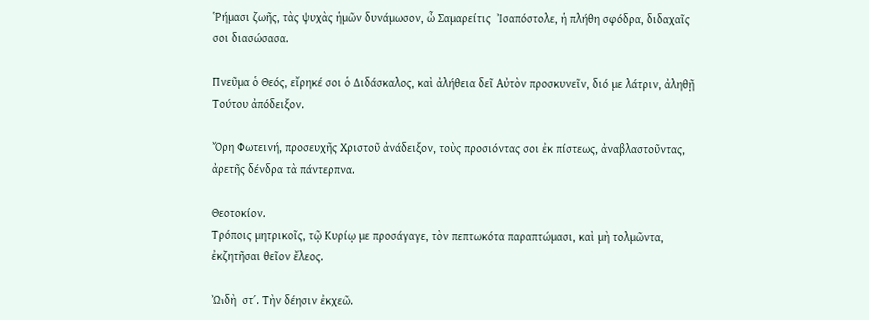Ῥήμασι ζωῆς, τὰς ψυχὰς ἡμῶν δυνάμωσον, ὦ Σαμαρείτις  Ἰσαπόστολε, ἡ πλήθη σφόδρα, διδαχαῖς σοι διασώσασα.

Πνεῦμα ὁ Θεός, εἴρηκέ σοι ὁ Διδάσκαλος, καὶ ἀλήθεια δεῖ Αὐτὸν προσκυνεῖν, διό με λάτριν, ἀληθῇ Τούτου ἀπόδειξον.

Ὄρη Φωτεινή, προσευχῆς Χριστοῦ ἀνάδειξον, τοὺς προσιόντας σοι ἐκ πίστεως, ἀναβλαστοῦντας, ἀρετῆς δένδρα τὰ πάντερπνα.

Θεοτοκίον.
Τρόποις μητρικοῖς, τῷ Κυρίῳ με προσάγαγε, τὸν πεπτωκότα παραπτώμασι, καὶ μὴ τολμῶντα, ἐκζητῆσαι θεῖον ἔλεος.

ᾨδὴ  στ΄. Τὴν δέησιν ἐκχεῶ.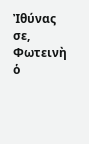Ἰθύνας σε, Φωτεινὴ ὁ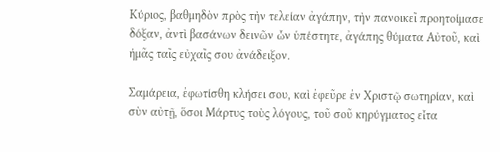Κύριος, βαθμηδὸν πρὸς τὴν τελείαν ἀγάπην, τὴν πανοικεῖ προητοίμασε δόξαν, ἀντὶ βασάνων δεινῶν ὧν ὑπέστητε, ἀγάπης θύματα Αὐτοῦ, καὶ ἡμᾶς ταῖς εὐχαῖς σου ἀνάδειξον.

Σαμάρεια, ἐφωτίσθη κλήσει σου, καὶ ἐφεῦρε ἐν Χριστῷ σωτηρίαν, καὶ σὺν αὐτῇ, ὅσοι Μάρτυς τοὺς λόγους, τοῦ σοῦ κηρύγματος εἶτα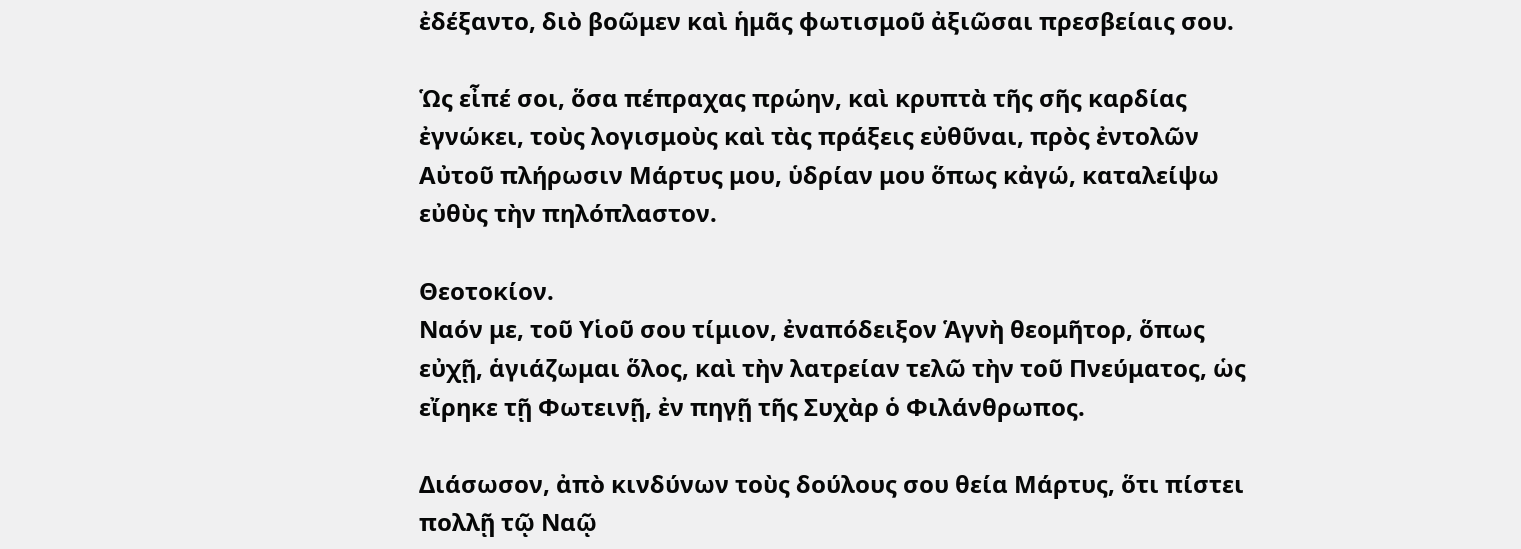ἐδέξαντο, διὸ βοῶμεν καὶ ἡμᾶς φωτισμοῦ ἀξιῶσαι πρεσβείαις σου.

Ὡς εἶπέ σοι, ὅσα πέπραχας πρώην, καὶ κρυπτὰ τῆς σῆς καρδίας ἐγνώκει, τοὺς λογισμοὺς καὶ τὰς πράξεις εὐθῦναι, πρὸς ἐντολῶν Αὐτοῦ πλήρωσιν Μάρτυς μου, ὑδρίαν μου ὅπως κἀγώ, καταλείψω εὐθὺς τὴν πηλόπλαστον.

Θεοτοκίον.
Ναόν με, τοῦ Υἱοῦ σου τίμιον, ἐναπόδειξον Ἁγνὴ θεομῆτορ, ὅπως εὐχῇ, ἁγιάζωμαι ὅλος, καὶ τὴν λατρείαν τελῶ τὴν τοῦ Πνεύματος, ὡς εἴρηκε τῇ Φωτεινῇ, ἐν πηγῇ τῆς Συχὰρ ὁ Φιλάνθρωπος.

Διάσωσον, ἀπὸ κινδύνων τοὺς δούλους σου θεία Μάρτυς, ὅτι πίστει πολλῇ τῷ Ναῷ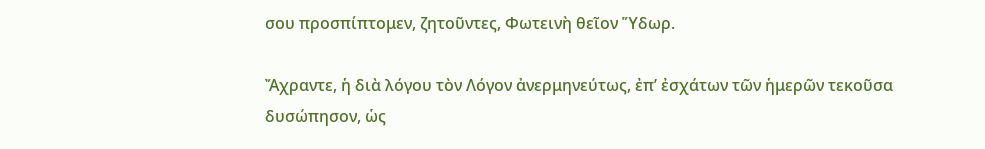σου προσπίπτομεν, ζητοῦντες, Φωτεινὴ θεῖον Ὕδωρ.

Ἄχραντε, ἡ διὰ λόγου τὸν Λόγον ἀνερμηνεύτως, ἐπ’ ἐσχάτων τῶν ἡμερῶν τεκοῦσα δυσώπησον, ὡς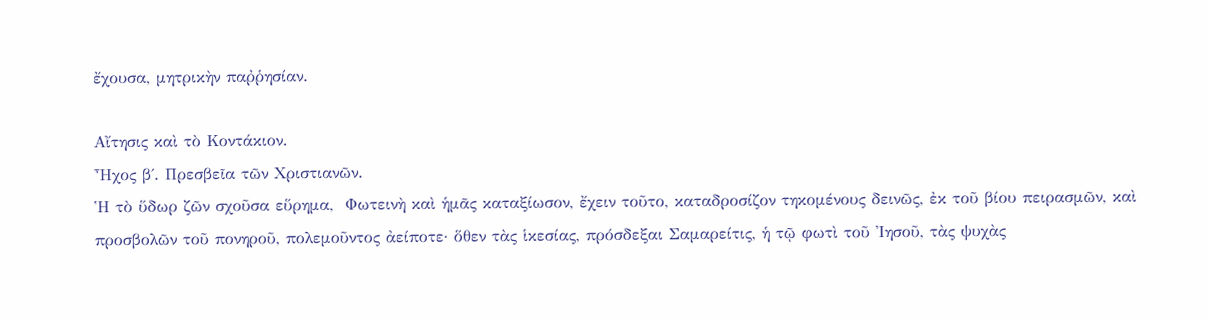ἔχουσα, μητρικὴν παῤῥησίαν.

Αἴτησις καὶ τὸ Κοντάκιον.
Ἦχος β΄. Πρεσβεῖα τῶν Χριστιανῶν.
Ἡ τὸ ὕδωρ ζῶν σχοῦσα εὕρημα,  Φωτεινὴ καὶ ἡμᾶς καταξίωσον, ἔχειν τοῦτο, καταδροσίζον τηκομένους δεινῶς, ἐκ τοῦ βίου πειρασμῶν, καὶ προσβολῶν τοῦ πονηροῦ, πολεμοῦντος ἀείποτε· ὅθεν τὰς ἱκεσίας, πρόσδεξαι Σαμαρείτις, ἡ τῷ φωτὶ τοῦ Ἰησοῦ, τὰς ψυχὰς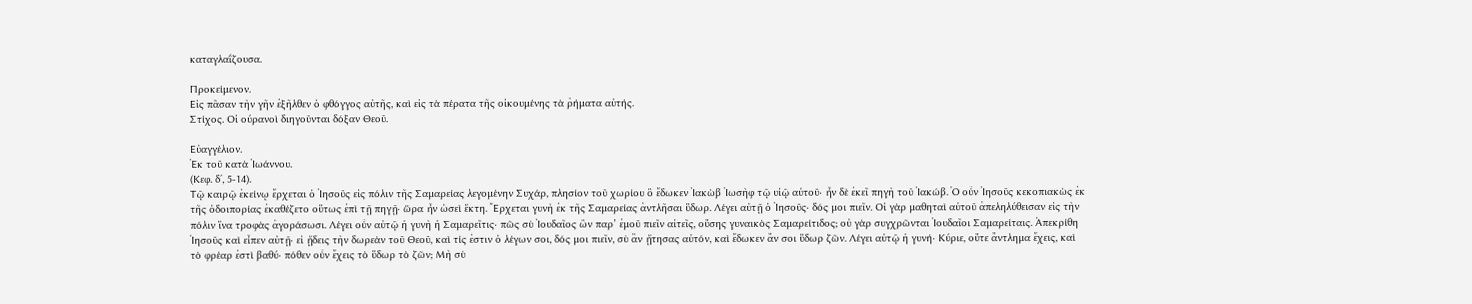καταγλαΐζουσα.

Προκείμενον.
Εἰς πᾶσαν τὴν γῆν ἐξῆλθεν ὁ φθόγγος αὐτῆς, καὶ εἰς τὰ πέρατα τῆς οἰκουμένης τὰ ῤήματα αὐτής.
Στίχος. Οἱ ούρανοὶ διηγοῦνται δόξαν Θεοῦ.

Εὐαγγέλιον.
Ἐκ τοῦ κατὰ Ἰωάννου.
(Κεφ. δ΄, 5-14).
Τῷ καιρῷ ἐκείνῳ ἔρχεται ὁ Ἰησοῦς εἰς πόλιν τῆς Σαμαρείας λεγομένην Συχάρ, πλησίον τοῦ χωρίου ὃ ἔδωκεν Ἰακὼβ Ἰωσὴφ τῷ υἱῷ αὐτοῦ· ἦν δὲ ἐκεῖ πηγὴ τοῦ Ἰακώβ. Ὁ οὖν Ἰησοῦς κεκοπιακὼς ἐκ τῆς ὁδοιπορίας ἐκαθέζετο οὕτως ἐπὶ τῇ πηγῇ· ὥρα ἦν ὡσεὶ ἕκτη. Ἔρχεται γυνὴ ἐκ τῆς Σαμαρείας ἀντλῆσαι ὕδωρ. Λέγει αὐτῇ ὁ Ἰησοῦς· δός μοι πιεῖν. Οἱ γὰρ μαθηταὶ αὐτοῦ ἀπεληλύθεισαν εἰς τὴν πόλιν ἵνα τροφὰς ἀγοράσωσι. Λέγει οὖν αὐτῷ ἡ γυνὴ ἡ Σαμαρεῖτις· πῶς σὺ Ἰουδαῖος ὢν παρ’ ἐμοῦ πιεῖν αἰτεῖς, οὔσης γυναικὸς Σαμαρείτιδος; οὐ γὰρ συγχρῶνται Ἰουδαῖοι Σαμαρείταις. Ἀπεκρίθη Ἰησοῦς καὶ εἶπεν αὐτῇ· εἰ ᾔδεις τὴν δωρεὰν τοῦ Θεοῦ, καὶ τίς ἐστιν ὁ λέγων σοι, δός μοι πιεῖν, σὺ ἂν ᾔτησας αὐτόν, καὶ ἔδωκεν ἄν σοι ὕδωρ ζῶν. Λέγει αὐτῷ ἡ γυνή· Κύριε, οὔτε ἄντλημα ἔχεις, καὶ τὸ φρέαρ ἐστὶ βαθύ· πόθεν οὖν ἔχεις τὸ ὕδωρ τὸ ζῶν; Μὴ σὺ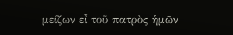μείζων εἶ τοῦ πατρὸς ἡμῶν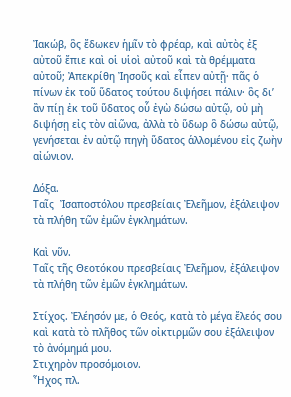Ἰακώβ, ὃς ἔδωκεν ἡμῖν τὸ φρέαρ, καὶ αὐτὸς ἐξ αὐτοῦ ἔπιε καὶ οἱ υἱοὶ αὐτοῦ καὶ τὰ θρέμματα αὐτοῦ; Ἀπεκρίθη Ἰησοῦς καὶ εἶπεν αὐτῇ· πᾶς ὁ πίνων ἐκ τοῦ ὕδατος τούτου διψήσει πάλιν· ὃς δι’ ἂν πίῃ ἐκ τοῦ ὕδατος οὗ ἐγὼ δώσω αὐτῷ, οὐ μὴ διψήσῃ εἰς τὸν αἰῶνα, ἀλλὰ τὸ ὕδωρ ὃ δώσω αὐτῷ, γενήσεται ἐν αὐτῷ πηγὴ ὕδατος ἁλλομένου εἰς ζωὴν αἰώνιον.

Δόξα.
Ταῖς  Ἰσαποστόλου πρεσβείαις Ἐλεῆμον, ἐξάλειψον τὰ πλήθη τῶν ἐμῶν ἐγκλημάτων.

Καὶ νῦν.
Ταῖς τῆς Θεοτόκου πρεσβείαις Ἐλεῆμον, ἐξάλειψον τὰ πλήθη τῶν ἐμῶν ἐγκλημάτων.

Στίχος. Ἐλέησόν με, ὁ Θεός, κατὰ τὸ μέγα ἔλεός σου καὶ κατὰ τὸ πλῆθος τῶν οἰκτιρμῶν σου ἐξάλειψον τὸ ἀνόμημά μου.
Στιχηρὸν προσόμοιον.
Ἦχος πλ.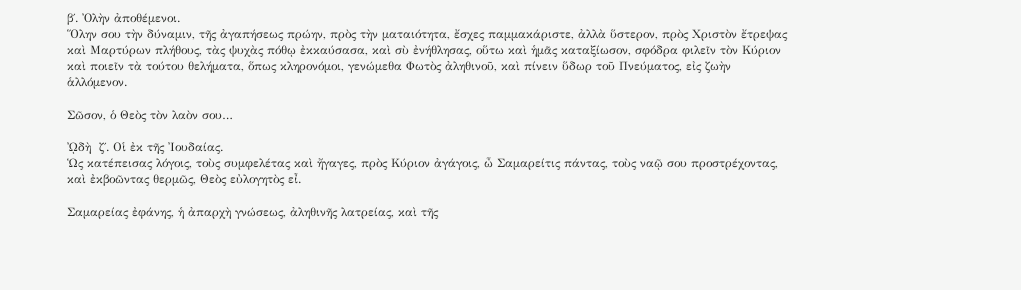β΄. Ὀλὴν ἀποθέμενοι.
Ὅλην σου τὴν δύναμιν, τῆς ἀγαπήσεως πρώην, πρὸς τὴν ματαιότητα, ἔσχες παμμακάριστε, ἀλλὰ ὕστερον, πρὸς Χριστὸν ἔτρεψας καὶ Μαρτύρων πλήθους, τὰς ψυχὰς πόθῳ ἐκκαύσασα, καὶ σὺ ἐνήθλησας, οὕτω καὶ ἡμᾶς καταξίωσον, σφόδρα φιλεῖν τὸν Κύριον καὶ ποιεῖν τὰ τούτου θελήματα, ὅπως κληρονόμοι, γενώμεθα Φωτὸς ἀληθινοῦ, καὶ πίνειν ὕδωρ τοῦ Πνεύματος, εἰς ζωὴν ἁλλόμενον.

Σῶσον, ὁ Θεὸς τὸν λαὸν σου…

ᾨδὴ  ζ΄. Οἱ ἐκ τῆς Ἰουδαίας.
Ὡς κατέπεισας λόγοις, τοὺς συμφελέτας καὶ ἤγαγες, πρὸς Κύριον ἀγάγοις, ὦ Σαμαρείτις πάντας, τοὺς ναῷ σου προστρέχοντας, καὶ ἐκβοῶντας θερμῶς, Θεὸς εὐλογητὸς εἶ.

Σαμαρείας ἐφάνης, ἡ ἀπαρχὴ γνώσεως, ἀληθινῆς λατρείας, καὶ τῆς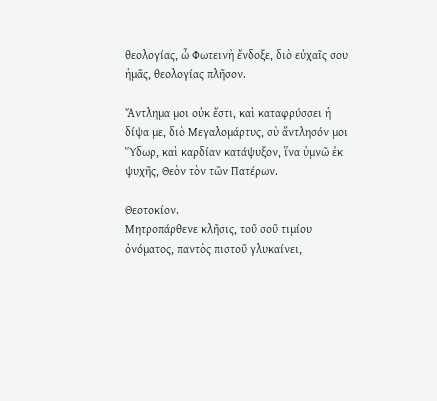θεολογίας, ὦ Φωτεινὴ ἔνδοξε, διὸ εὐχαῖς σου ἡμᾶς, θεολογίας πλῆσον.

Ἄντλημα μοι οὐκ ἔστι, καὶ καταφρύσσει ἡ δίψα με, διὸ Μεγαλομάρτυς, σὺ ἄντλησόν μοι Ὕδωρ, καὶ καρδίαν κατάψυξον, ἵνα ὑμνῶ ἐκ ψυχῆς, Θεὸν τὸν τῶν Πατέρων.

Θεοτοκίον.
Μητροπάρθενε κλῆσις, τοῦ σοῦ τιμίου ὀνόματος, παντὸς πιστοῦ γλυκαίνει,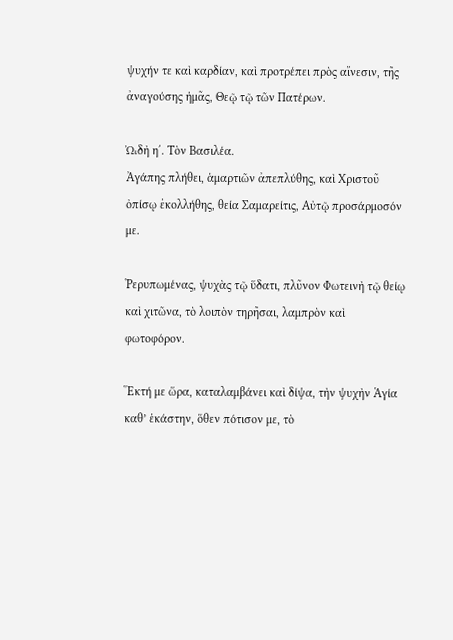ψυχήν τε καὶ καρδίαν, καὶ προτρέπει πρὸς αἴνεσιν, τῆς ἀναγούσης ἡμᾶς, Θεῷ τῷ τῶν Πατέρων.

ᾨδὴ η΄. Τὸν Βασιλέα.
Ἀγάπης πλήθει, ἁμαρτιῶν ἀπεπλύθης, καὶ Χριστοῦ ὀπίσῳ ἐκολλήθης, θεία Σαμαρείτις, Αὐτῷ προσάρμοσόν με.

Ῥερυπωμένας, ψυχὰς τῷ ὕδατι, πλῦνον Φωτεινὴ τῷ θείῳ καὶ χιτῶνα, τὸ λοιπὸν τηρῆσαι, λαμπρὸν καὶ φωτοφόρον.

Ἕκτή με ὥρα, καταλαμβάνει καὶ δίψα, τὴν ψυχὴν Ἁγία καθ’ ἑκάστην, ὅθεν πότισον με, τὸ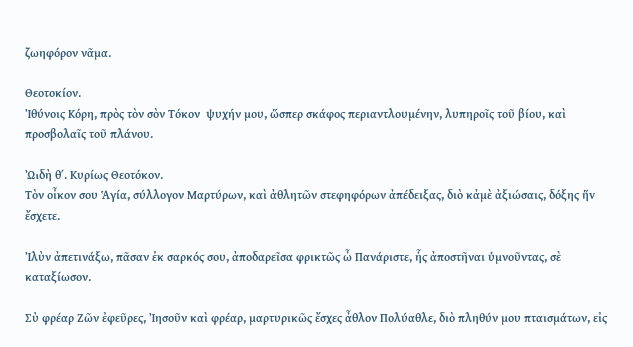ζωηφόρον νᾶμα.

Θεοτοκίον.
Ἰθύνοις Κόρη, πρὸς τὸν σὸν Τόκον  ψυχήν μου, ὥσπερ σκάφος περιαντλουμένην, λυπηροῖς τοῦ βίου, καὶ προσβολαῖς τοῦ πλάνου.

ᾨδὴ θ΄. Κυρίως Θεοτόκον.
Τὸν οἶκον σου Ἁγία, σύλλογον Μαρτύρων, καὶ ἀθλητῶν στεφηφόρων ἀπέδειξας, διὸ κἀμὲ ἀξιώσαις, δόξης ἥv ἔσχετε.

Ἰλὺν ἀπετινάξω, πᾶσαν ἐκ σαρκός σου, ἀποδαρεῖσα φρικτῶς ὦ Πανάριστε, ἧς ἀποστῆναι ὑμνοῦντας, σὲ καταξίωσον.

Σὺ φρέαρ Ζῶν ἐφεῦρες, Ἰησοῦν καὶ φρέαρ, μαρτυρικῶς ἔσχες ἆθλον Πολύαθλε, διὸ πληθύν μου πταισμάτων, εἰς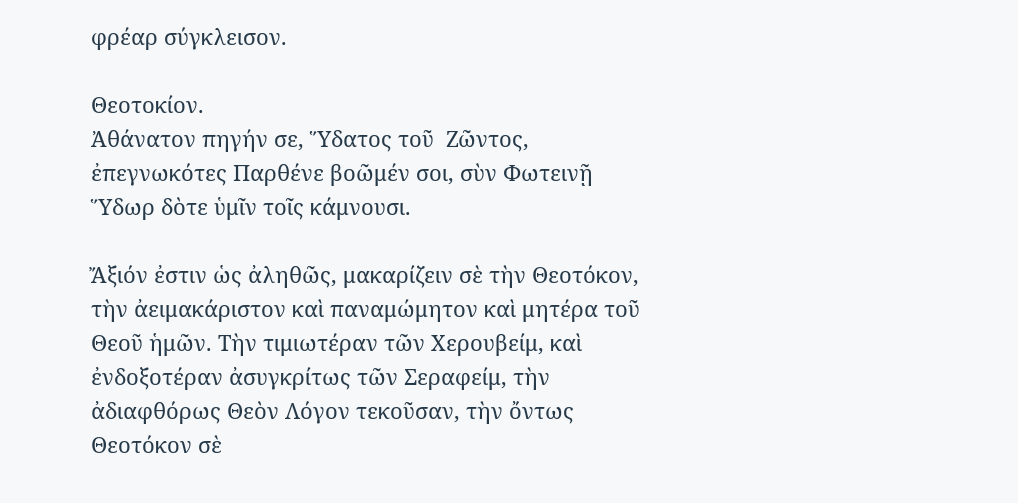φρέαρ σύγκλεισον.

Θεοτοκίον.
Ἀθάνατον πηγήν σε, Ὕδατος τοῦ  Ζῶντος, ἐπεγνωκότες Παρθένε βοῶμέν σοι, σὺν Φωτεινῇ Ὕδωρ δὸτε ὑμῖν τοῖς κάμνουσι.

Ἄξιόν ἐστιν ὡς ἀληθῶς, μακαρίζειν σὲ τὴν Θεοτόκον, τὴν ἀειμακάριστον καὶ παναμώμητον καὶ μητέρα τοῦ Θεοῦ ἡμῶν. Τὴν τιμιωτέραν τῶν Χερουβείμ, καὶ ἐνδοξοτέραν ἀσυγκρίτως τῶν Σεραφείμ, τὴν ἀδιαφθόρως Θεὸν Λόγον τεκοῦσαν, τὴν ὄντως Θεοτόκον σὲ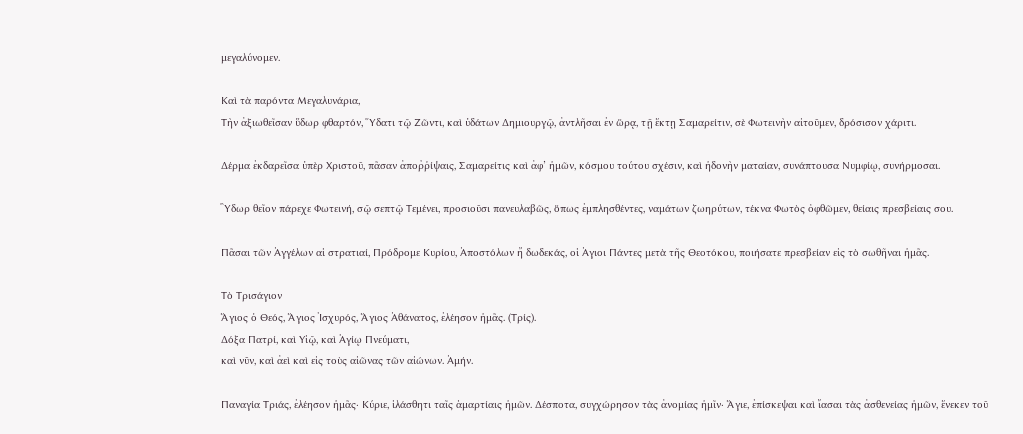μεγαλύνομεν.

Καὶ τὰ παρόντα Μεγαλυνάρια,
Τὴν ἀξιωθεῖσαν ὕδωρ φθαρτόν, Ὕδατι τῷ Ζῶντι, καὶ ὑδάτων Δημιουργῷ, ἀντλῆσαι ἐν ὥρᾳ, τῇ ἕκτῃ Σαμαρείτιν, σὲ Φωτεινὴν αἰτοῦμεν, δρόσισον χάριτι.

Δέρμα ἐκδαρεῖσα ὑπὲρ Χριστοῦ, πᾶσαν ἀποῤῥίψαις, Σαμαρείτις καὶ ἀφ’ ἡμῶν, κόσμου τούτου σχέσιν, καὶ ἡδονὴν ματαίαν, συνάπτουσα Νυμφίῳ, συνήρμοσαι.

Ὓδωρ θεῖον πάρεχε Φωτεινή, σῷ σεπτῷ Τεμένει, προσιοῦσι πανευλαβῶς, ὅπως ἐμπλησθέντες, ναμάτων ζωηρύτων, τέκνα Φωτὸς ὀφθῶμεν, θείαις πρεσβείαις σου.

Πᾶσαι τῶν Ἀγγέλων αἱ στρατιαί, Πρόδρομε Κυρίου, Ἀποστόλων ἤ δωδεκάς, οἱ Ἀγιοι Πάντες μετὰ τῆς Θεοτόκου, ποιήσατε πρεσβείαν εἰς τὸ σωθῆναι ἡμᾶς.

Τὸ Τρισάγιον
Ἅγιος ὁ Θεός, Ἅγιος Ἰσχυρός, Ἅγιος Ἀθάνατος, ἐλέησον ἡμᾶς. (Τρίς).
Δόξα Πατρί, καὶ Υἱῷ, καὶ Ἁγίῳ Πνεύματι,
καὶ νῦν, καὶ ἀεὶ καὶ εἰς τοὺς αἰῶνας τῶν αἰώνων. Ἀμήν.

Παναγία Τριάς, ἐλέησον ἡμᾶς· Κύριε, ἱλάσθητι ταῖς ἁμαρτίαις ἡμῶν. Δέσποτα, συγχώρησον τὰς ἀνομίας ἡμῖν· Ἅγιε, ἐπίσκεψαι καὶ ἴασαι τὰς ἀσθενείας ἡμῶν, ἕνεκεν τοῦ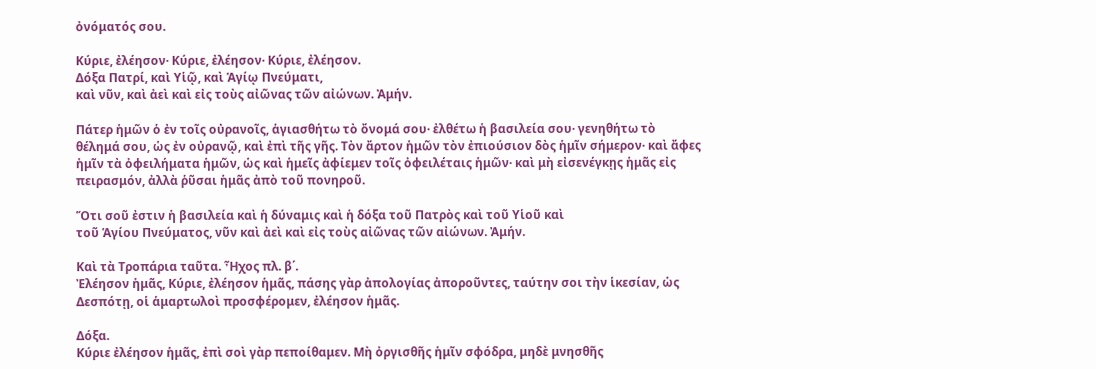ὀνόματός σου.

Κύριε, ἐλέησον· Κύριε, ἐλέησον· Κύριε, ἐλέησον.
Δόξα Πατρί, καὶ Υἱῷ, καὶ Ἁγίῳ Πνεύματι,
καὶ νῦν, καὶ ἀεὶ καὶ εἰς τοὺς αἰῶνας τῶν αἰώνων. Ἀμήν.

Πάτερ ἡμῶν ὁ ἐν τοῖς οὐρανοῖς, ἁγιασθήτω τὸ ὄνομά σου· ἐλθέτω ἡ βασιλεία σου· γενηθήτω τὸ θέλημά σου, ὡς ἐν οὐρανῷ, καὶ ἐπὶ τῆς γῆς. Τὸν ἄρτον ἡμῶν τὸν ἐπιούσιον δὸς ἡμῖν σήμερον· καὶ ἄφες ἡμῖν τὰ ὀφειλήματα ἡμῶν, ὡς καὶ ἡμεῖς ἀφίεμεν τοῖς ὀφειλέταις ἡμῶν· καὶ μὴ εἰσενέγκῃς ἡμᾶς εἰς πειρασμόν, ἀλλὰ ῥῦσαι ἡμᾶς ἀπὸ τοῦ πονηροῦ.

Ὅτι σοῦ ἐστιν ἡ βασιλεία καὶ ἡ δύναμις καὶ ἡ δόξα τοῦ Πατρὸς καὶ τοῦ Υἱοῦ καὶ
τοῦ Ἁγίου Πνεύματος, νῦν καὶ ἀεὶ καὶ εἰς τοὺς αἰῶνας τῶν αἰώνων. Ἀμήν.

Καὶ τὰ Τροπάρια ταῦτα. Ἦχος πλ. β΄.
Ἐλέησον ἡμᾶς, Κύριε, ἐλέησον ἡμᾶς, πάσης γὰρ ἀπολογίας ἀποροῦντες, ταύτην σοι τὴν ἱκεσίαν, ὡς Δεσπότῃ, οἱ ἁμαρτωλοὶ προσφέρομεν, ἐλέησον ἡμᾶς.

Δόξα.
Κύριε ἐλέησον ἡμᾶς, ἐπὶ σοὶ γὰρ πεποίθαμεν. Μὴ ὀργισθῆς ἡμῖν σφόδρα, μηδὲ μνησθῆς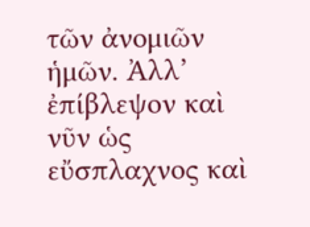τῶν ἀνομιῶν ἡμῶν. Ἀλλ’ ἐπίβλεψον καὶ νῦν ὡς εὔσπλαχνος καὶ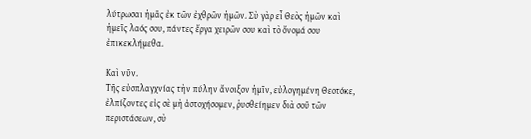λύτρωσαι ἡμᾶς ἐκ τῶν ἐχθρῶν ἡμῶν. Σὺ γὰρ εἶ Θεὸς ἡμῶν καὶ ἡμεῖς λαός σου, πάντες ἔργα χειρῶν σου καὶ τὸ ὄνομά σου ἐπικεκλήμεθα.

Καὶ νῦν.
Τῆς εὐσπλαγχνίας τὴν πύλην ἄνοιξον ἡμῖν, εὐλογημένη Θεοτόκε, ἐλπίζοντες εἰς σὲ μὴ ἀστοχήσομεν, ῥυσθείημεν διὰ σοῦ τῶν περιστάσεων, σὺ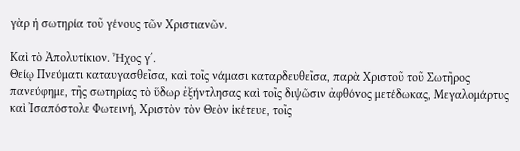γὰρ ἡ σωτηρία τοῦ γένους τῶν Χριστιανῶν.

Καὶ τὸ Ἀπολυτίκιον. Ἦχος γ΄.
Θείῳ Πνεύματι καταυγασθεῖσα, καὶ τοῖς νάμασι καταρδευθεῖσα, παρὰ Χριστοῦ τοῦ Σωτῆρος πανεύφημε, τῆς σωτηρίας τὸ ὕδωρ ἐξήντλησας καὶ τοῖς διψῶσιν ἀφθόvoς μετέδωκας, Μεγαλομάρτυς καὶ Ἰσαπόστολε Φωτεινή, Χριστὸν τὸν Θεὸν ἱκέτευε, τοῖς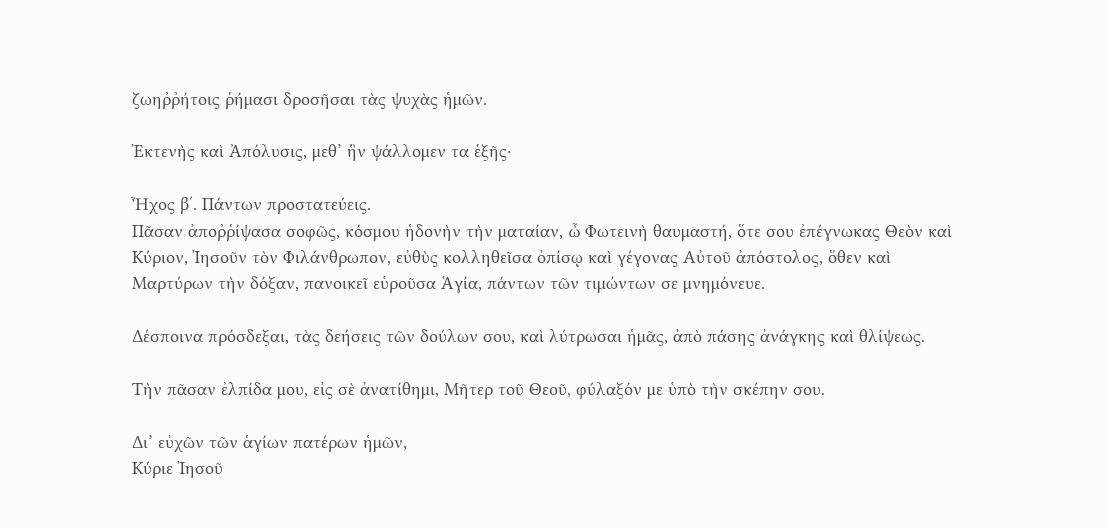ζωηῤῤήτοις ῥήμασι δροσῆσαι τὰς ψυχὰς ἡμῶν.

Ἐκτενὴς καὶ Ἀπόλυσις, μεθ’ ἣν ψάλλομεν τα ἑξῆς·

Ἦχος β΄. Πάντων προστατεύεις.
Πᾶσαν ἀποῤῥίψασα σοφῶς, κόσμου ἡδονὴν τὴν ματαίαν, ὦ Φωτεινὴ θαυμαστή, ὅτε σου ἐπέγνωκας Θεὸν καὶ Κύριον, Ἰησοῦν τὸν Φιλάνθρωπον, εὐθὺς κολληθεῖσα ὀπίσῳ καὶ γέγονας Αὐτοῦ ἀπόστολος, ὅθεν καὶ Μαρτύρων τὴν δόξαν, πανοικεῖ εὑροῦσα Ἁγία, πάντων τῶν τιμώντων σε μνημόνευε.

Δέσποινα πρόσδεξαι, τὰς δεήσεις τῶν δούλων σου, καὶ λύτρωσαι ἡμᾶς, ἀπὸ πάσης ἀνάγκης καὶ θλίψεως.

Τὴν πᾶσαν ἐλπίδα μου, εἰς σὲ ἀνατίθημι, Μῆτερ τοῦ Θεοῦ, φύλαξόν με ὑπὸ τὴν σκέπην σου.

Δι’ εὐχῶν τῶν ἁγίων πατέρων ἡμῶν,
Κύριε Ἰησοῦ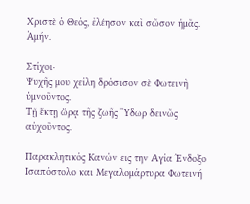Χριστὲ ὁ Θεός, ἐλέησον καὶ σῶσον ἡμᾶς.
Ἀμήν.

Στίχοι·
Ψυχῆς μου χείλη δρόσισον σὲ Φωτεινὴ ὑμνοῦντος.
Τῇ ἕκτῃ ὥρᾳ τῆς ζωῆς Ὕδωρ δεινῶς αὐχοῦντος.

Παρακλητικός Κανών εις την Αγία Ένδοξο Ισαπόστολο και Μεγαλομάρτυρα Φωτεινή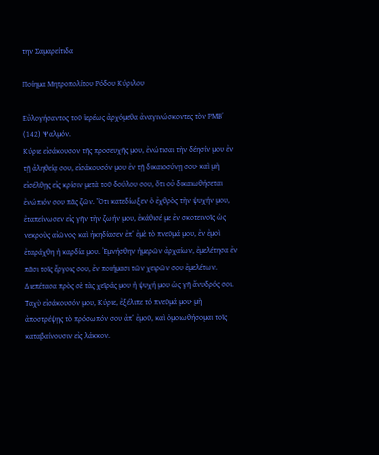την Σαμαρείτιδα

Ποίημα Μητροπολίτου Ρόδου Κύριλου

Εὐλογήσαντος τοῦ ἱερέως ἀρχόμεθα ἀναγινώσκοντες τὸν ΡΜΒ΄ (142) Ψαλμόν.
Κύριε εἰσάκουσον τῆς προσευχῆς μου, ἐνώτισαι τὴν δέησίν μου ἐν τῇ ἀληθείᾳ σου, εἰσάκουσόν μου ἐν τῇ δικαιοσύνῃ σου· καὶ μὴ εἰσέλθῃς εἰς κρίσιν μετὰ τοῦ δούλου σου, ὅτι οὐ δικαιωθήσεται ἐνώπιόν σου πᾶς ζῶν. Ὅτι κατεδίωξεν ὁ ἐχθρὸς τὴν ψυχήν μου, ἐταπείνωσεν εἰς γῆν τὴν ζωήν μου, ἐκάθισέ με ἐν σκοτεινοῖς ὡς νεκροὺς αἰῶνος· καὶ ἠκηδίασεν ἐπ’ ἐμὲ τὸ πνεῦμά μου, ἐν ἐμοὶ ἐταράχθη ἡ καρδία μου. Ἐμνήσθην ἡμερῶν ἀρχαίων, ἐμελέτησα ἐν πᾶσι τοῖς ἔργοις σου, ἐν ποιήμασι τῶν χειρῶν σου ἐμελέτων. Διεπέτασα πρὸς σὲ τὰς χεῖράς μου ἡ ψυχή μου ὡς γῆ ἄνυδρός σοι. Ταχὺ εἰσάκουσόν μου, Κύριε, ἐξέλιπε τό πνεῦμά μου· μὴ ἀποστρέψῃς τὸ πρόσωπόν σου ἀπ’ ἐμοῦ, καὶ ὁμοιωθήσομαι τοῖς καταβαίνουσιν εἰς λάκκον.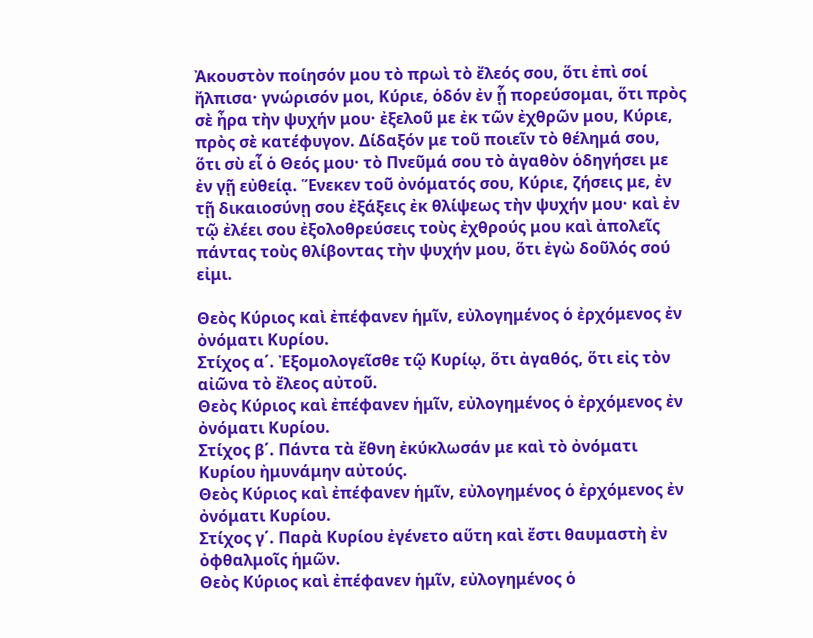Ἀκουστὸν ποίησόν μου τὸ πρωὶ τὸ ἔλεός σου, ὅτι ἐπὶ σοί ἤλπισα· γνώρισόν μοι, Κύριε, ὁδόν ἐν ᾗ πορεύσομαι, ὅτι πρὸς σὲ ἦρα τὴν ψυχήν μου· ἐξελοῦ με ἐκ τῶν ἐχθρῶν μου, Κύριε, πρὸς σὲ κατέφυγον. Δίδαξόν με τοῦ ποιεῖν τὸ θέλημά σου, ὅτι σὺ εἶ ὁ Θεός μου· τὸ Πνεῦμά σου τὸ ἀγαθὸν ὁδηγήσει με ἐν γῇ εὐθείᾳ. Ἕνεκεν τοῦ ὀνόματός σου, Κύριε, ζήσεις με, ἐν τῇ δικαιοσύνῃ σου ἐξάξεις ἐκ θλίψεως τὴν ψυχήν μου· καὶ ἐν τῷ ἐλέει σου ἐξολοθρεύσεις τοὺς ἐχθρούς μου καὶ ἀπολεῖς πάντας τοὺς θλίβοντας τὴν ψυχήν μου, ὅτι ἐγὼ δοῦλός σού εἰμι.

Θεὸς Κύριος καὶ ἐπέφανεν ἡμῖν, εὐλογημένος ὁ ἐρχόμενος ἐν ὀνόματι Κυρίου.
Στίχος α΄. Ἐξομολογεῖσθε τῷ Κυρίῳ, ὅτι ἀγαθός, ὅτι εἰς τὸν αἰῶνα τὸ ἔλεος αὐτοῦ.
Θεὸς Κύριος καὶ ἐπέφανεν ἡμῖν, εὐλογημένος ὁ ἐρχόμενος ἐν ὀνόματι Κυρίου.
Στίχος β΄. Πάντα τὰ ἔθνη ἐκύκλωσάν με καὶ τὸ ὀνόματι Κυρίου ἠμυνάμην αὐτούς.
Θεὸς Κύριος καὶ ἐπέφανεν ἡμῖν, εὐλογημένος ὁ ἐρχόμενος ἐν ὀνόματι Κυρίου.
Στίχος γ΄. Παρὰ Κυρίου ἐγένετο αὕτη καὶ ἔστι θαυμαστὴ ἐν ὀφθαλμοῖς ἡμῶν.
Θεὸς Κύριος καὶ ἐπέφανεν ἡμῖν, εὐλογημένος ὁ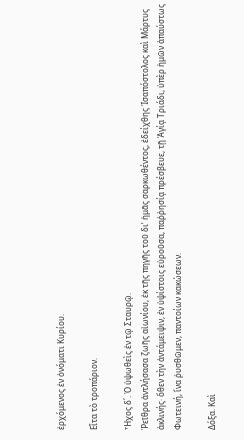ἐρχόμενος ἐν ὀνόματι Κυρίου.

Εἶτα τὸ τροπάριον.

Ἦχος δ΄. Ὁ ὑψωθεὶς ἐν τῷ Σταυρῷ.
Ῥεῖθρα ἀντλήσασα ζωῆς αἰωνίου, ἐκ τῆς πηγῆς τοῦ δι’ ἡμᾶς σαρκωθέντος, ἐδείχθης Ἰσαπόστολος καὶ Μάρτυς ἀκλινής· ὅθεν τὴν ἀντάμειψιν, ἐν ὑψίστοις εὑροῦσα, παῤῥησίᾳ πρέσβευε, τῇ Ἁγίᾳ Τριάδι, ὑπὲρ ἡμῶν ἀπαύστως Φωτεινή, ἵνα ῥυσθῶμεν, παντοίων κακώσεων.

Δόξα. Καὶ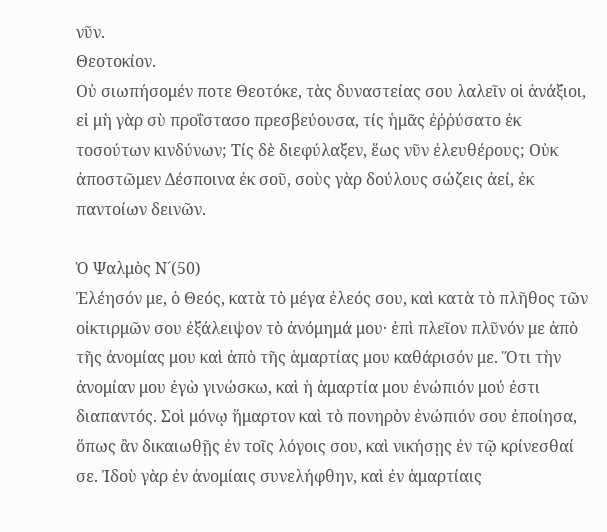νῦν.
Θεοτοκίον.
Οὐ σιωπήσομέν ποτε Θεοτόκε, τὰς δυναστείας σου λαλεῖν οἱ ἀνάξιοι, εἰ μὴ γὰρ σὺ προΐστασο πρεσβεύουσα, τίς ἡμᾶς ἐῤῥύσατο ἐκ τοσούτων κινδύνων; Τίς δὲ διεφύλαξεν, ἕως νῦν ἐλευθέρους; Οὐκ ἀποστῶμεν Δέσποινα ἐκ σοῦ, σοὺς γὰρ δούλους σώζεις ἀεί, ἐκ παντοίων δεινῶν.

Ὁ Ψαλμὸς Ν´(50)
Ἐλέησόν με, ὁ Θεός, κατὰ τὸ μέγα ἐλεός σου, καὶ κατὰ τὸ πλῆθος τῶν οἰκτιρμῶν σου ἐξάλειψον τὸ ἀνόμημά μου· ἐπὶ πλεῖον πλῦνόν με ἀπὸ τῆς ἀνομίας μου καὶ ἀπὸ τῆς ἁμαρτίας μου καθάρισόν με. Ὅτι τὴν ἀνομίαν μου ἐγὼ γινώσκω, καὶ ἡ ἁμαρτία μου ἐνώπιόν μού ἐστι διαπαντός. Σοὶ μόνῳ ἥμαρτον καὶ τὸ πονηρὸν ἐνώπιόν σου ἐποίησα, ὅπως ἂν δικαιωθῇς ἐν τοῖς λόγοις σου, καὶ νικήσῃς ἐν τῷ κρίνεσθαί σε. Ἰδοὺ γὰρ ἐν ἀνομίαις συνελήφθην, καὶ ἐν ἁμαρτίαις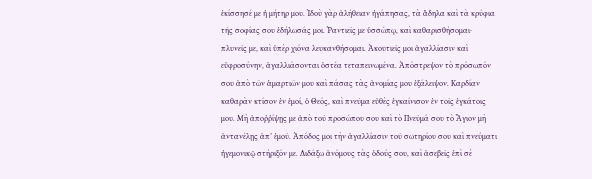ἐκίσσησέ με ἡ μήτηρ μου. Ἰδοὺ γὰρ ἀλήθειαν ἠγάπησας, τὰ ἄδηλα καὶ τὰ κρύφια τῆς σοφίας σου ἐδήλωσάς μοι. Ῥαντιεῖς με ὑσσώπῳ, καὶ καθαρισθήσομαι· πλυνεῖς με, καὶ ὑπὲρ χιόνα λευκανθήσομαι. Ἀκουτιεῖς μοι ἀγαλλίασιν καὶ εὐφροσύνην, ἀγαλλιάσονται ὀστέα τεταπεινωμένα. Ἀπόστρεψον τὸ πρόσωπόν σου ἀπὸ τῶν ἁμαρτιῶν μου καὶ πάσας τὰς ἀνομίας μου ἐξάλειψον. Καρδίαν καθαρὰν κτίσον ἐν ἐμοί, ὁ Θεός, καὶ πνεῦμα εὐθὲς ἐγκαίνισον ἐν τοῖς ἐγκάτοις μου. Μὴ ἀποῤῥίψῃς με ἀπὸ τοῦ προσώπου σου καὶ τὸ Πνεῦμά σου τὸ Ἅγιον μὴ ἀντανέλῃς ἀπ’ ἐμοῦ. Ἀπόδος μοι τὴν ἀγαλλίασιν τοῦ σωτηρίου σου καὶ πνεύματι ἡγεμονικῷ στήριξόν με. Διδάξω ἀνόμους τὰς ὁδούς σου, καὶ ἀσεβεῖς ἐπὶ σὲ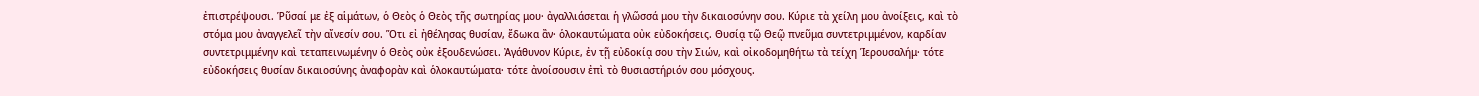ἐπιστρέψουσι. Ῥῦσαί με ἐξ αἱμάτων, ὁ Θεὸς ὁ Θεὸς τῆς σωτηρίας μου· ἀγαλλιάσεται ἡ γλῶσσά μου τὴν δικαιοσύνην σου. Κύριε τὰ χείλη μου ἀνοίξεις, καὶ τὸ στόμα μου ἀναγγελεῖ τὴν αἴνεσίν σου. Ὅτι εἰ ἠθέλησας θυσίαν, ἔδωκα ἂν· ὁλοκαυτώματα οὐκ εὐδοκήσεις. Θυσίᾳ τῷ Θεῷ πνεῦμα συντετριμμένον, καρδίαν συντετριμμένην καὶ τεταπεινωμένην ὁ Θεὸς οὐκ ἐξουδενώσει. Ἀγάθυνον Κύριε, ἐν τῇ εὐδοκίᾳ σου τὴν Σιών, καὶ οἰκοδομηθήτω τὰ τείχη Ἱερουσαλήμ· τότε εὐδοκήσεις θυσίαν δικαιοσύνης ἀναφορὰν καὶ ὁλοκαυτώματα· τότε ἀνοίσουσιν ἐπὶ τὸ θυσιαστήριόν σου μόσχους.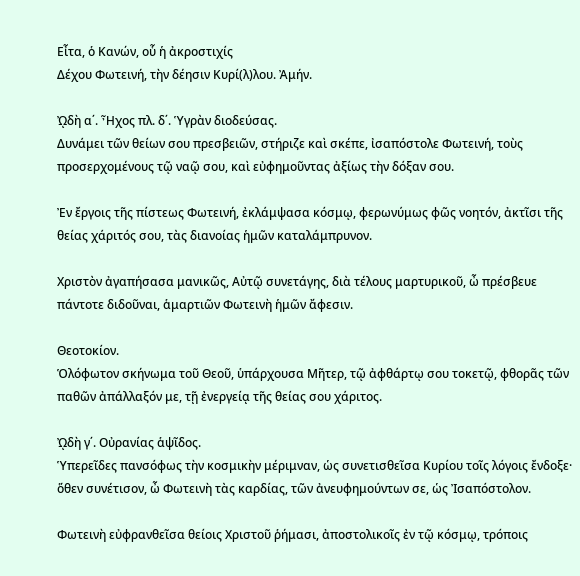Εἶτα, ὁ Κανών, οὗ ἡ ἀκροστιχίς
Δέχου Φωτεινή, τὴν δέησιν Κυρί(λ)λου. Ἀμήν.

ᾨδὴ α΄. Ἦχος πλ. δ΄. Ὑγρὰν διοδεύσας.
Δυνάμει τῶν θείων σου πρεσβειῶν, στήριζε καὶ σκέπε, ἰσαπόστολε Φωτεινή, τοὺς προσερχομένους τῷ ναῷ σου, καὶ εὐφημοῦντας ἀξίως τὴν δόξαν σου.

Ἐν ἔργοις τῆς πίστεως Φωτεινή, ἐκλάμψασα κόσμῳ, φερωνύμως φῶς νοητόν, ἀκτῖσι τῆς θείας χάριτός σου, τὰς διανοίας ἡμῶν καταλάμπρυνον.

Χριστὸν ἀγαπήσασα μανικῶς, Αὐτῷ συνετάγης, διὰ τέλους μαρτυρικοῦ, ὦ πρέσβευε πάντοτε διδοῦναι, ἁμαρτιῶν Φωτεινὴ ἡμῶν ἄφεσιν.

Θεοτοκίον.
Ὁλόφωτον σκήνωμα τοῦ Θεοῦ, ὑπάρχουσα Μῆτερ, τῷ ἀφθάρτῳ σου τοκετῷ, φθορᾶς τῶν παθῶν ἀπάλλαξόν με, τῇ ἐνεργείᾳ τῆς θείας σου χάριτος.

ᾨδὴ γ΄. Οὐρανίας ἁψῖδος.
Ὑπερεῖδες πανσόφως τὴν κοσμικὴν μέριμναν, ὡς συνετισθεῖσα Κυρίου τοῖς λόγοις ἔνδοξε· ὅθεν συνέτισον, ὦ Φωτεινὴ τὰς καρδίας, τῶν ἀνευφημούντων σε, ὡς Ἰσαπόστολον.

Φωτεινὴ εὐφρανθεῖσα θείοις Χριστοῦ ῥήμασι, ἀποστολικοῖς ἐν τῷ κόσμῳ, τρόποις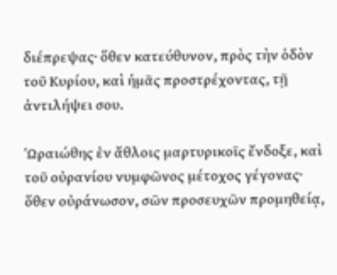διέπρεψας· ὅθεν κατεύθυνον, πρὸς τὴν ὁδὸν τοῦ Κυρίου, καὶ ἡμᾶς προστρέχοντας, τῇ ἀντιλήψει σου.

Ὡραιώθης ἐν ἄθλοις μαρτυρικοῖς ἔνδοξε, καὶ τοῦ οὐρανίου νυμφῶνος μέτοχος γέγονας· ὅθεν οὐράνωσον, σῶν προσευχῶν προμηθείᾳ,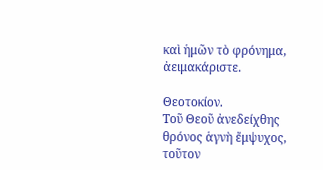καὶ ἡμῶν τὸ φρόνημα, ἀειμακάριστε.

Θεοτοκίον.
Τοῦ Θεοῦ ἀνεδείχθης θρόνος ἁγνὴ ἔμψυχος, τοῦτον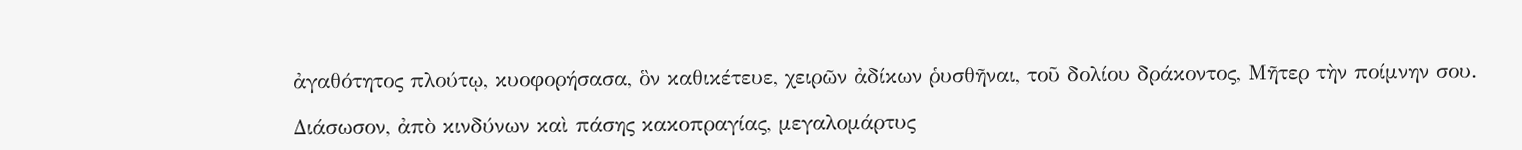ἀγαθότητος πλούτῳ, κυοφορήσασα, ὃν καθικέτευε, χειρῶν ἀδίκων ῥυσθῆναι, τοῦ δολίου δράκοντος, Μῆτερ τὴν ποίμνην σου.

Διάσωσον, ἀπὸ κινδύνων καὶ πάσης κακοπραγίας, μεγαλομάρτυς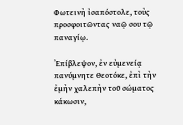Φωτεινὴ ἰσαπόστολε, τοὺς προσφοιτῶντας ναῷ σου τῷ παναγίῳ.

Ἐπίβλεψον, ἐν εὐμενείᾳ πανύμνητε Θεοτόκε, ἐπὶ τὴν ἐμὴν χαλεπὴν τοῦ σώματος κάκωσιν,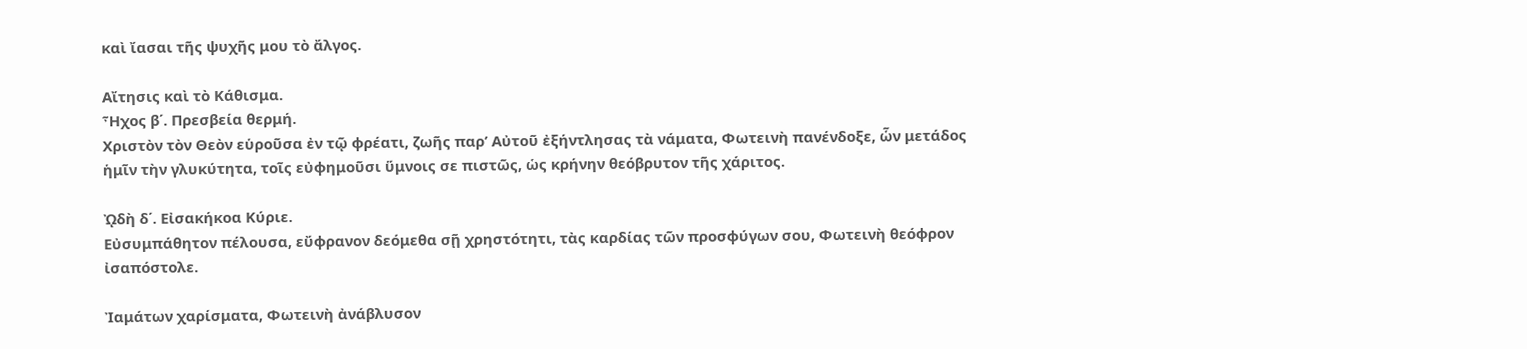καὶ ἴασαι τῆς ψυχῆς μου τὸ ἄλγος.

Αἴτησις καὶ τὸ Κάθισμα.
Ἦχος β΄. Πρεσβεία θερμή.
Χριστὸν τὸν Θεὸν εὑροῦσα ἐν τῷ φρέατι, ζωῆς παρ’ Αὐτοῦ ἐξήντλησας τὰ νάματα, Φωτεινὴ πανένδοξε, ὧν μετάδος ἡμῖν τὴν γλυκύτητα, τοῖς εὐφημοῦσι ὕμνοις σε πιστῶς, ὡς κρήνην θεόβρυτον τῆς χάριτος.

ᾨδὴ δ΄. Εἰσακήκοα Κύριε.
Εὐσυμπάθητον πέλουσα, εὔφρανον δεόμεθα σῇ χρηστότητι, τὰς καρδίας τῶν προσφύγων σου, Φωτεινὴ θεόφρον ἰσαπόστολε.

Ἰαμάτων χαρίσματα, Φωτεινὴ ἀνάβλυσον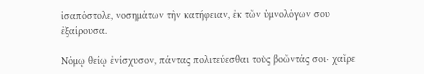ἰσαπόστολε, νοσημάτων τὴν κατήφειαν, ἐκ τῶν ὑμνολόγων σου ἐξαίρουσα.

Νόμῳ θείῳ ἐνίσχυσον, πάντας πολιτεύεσθαι τοὺς βοῶντάς σοι· χαῖρε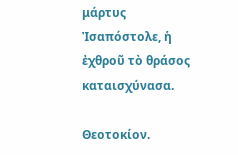μάρτυς Ἰσαπόστολε, ἡ ἐχθροῦ τὸ θράσος καταισχύνασα.

Θεοτοκίον.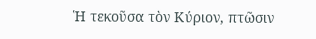Ἡ τεκοῦσα τὸν Κύριον, πτῶσιν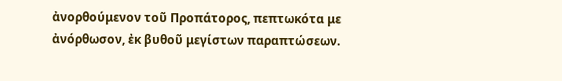ἀνορθούμενον τοῦ Προπάτορος, πεπτωκότα με ἀνόρθωσον, ἐκ βυθοῦ μεγίστων παραπτώσεων.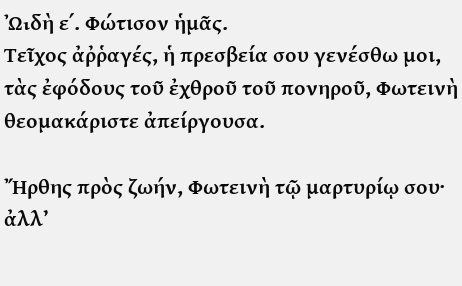ᾨδὴ ε΄. Φώτισον ἡμᾶς.
Τεῖχος ἀῤῥαγές, ἡ πρεσβεία σου γενέσθω μοι, τὰς ἐφόδους τοῦ ἐχθροῦ τοῦ πονηροῦ, Φωτεινὴ θεομακάριστε ἀπείργουσα.

Ἤρθης πρὸς ζωήν, Φωτεινὴ τῷ μαρτυρίῳ σου· ἀλλ’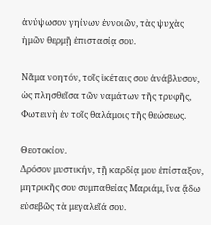ἀνύψωσον γηίνων ἐννοιῶν, τὰς ψυχὰς ἡμῶν θερμῇ ἐπιστασίᾳ σου.

Νᾶμα νοητόν, τοῖς ἱκέταις σου ἀνάβλυσον, ὡς πλησθεῖσα τῶν ναμάτων τῆς τρυφῆς, Φωτεινὴ ἐν τοῖς θαλάμοις τῆς θεώσεως.

Θεοτοκίον.
Δρόσον μυστικήν, τῇ καρδίᾳ μου ἐπίσταξον, μητρικῆς σου συμπαθείας Μαριάμ, ἵνα ᾄδω εὐσεβῶς τὰ μεγαλεῖά σου.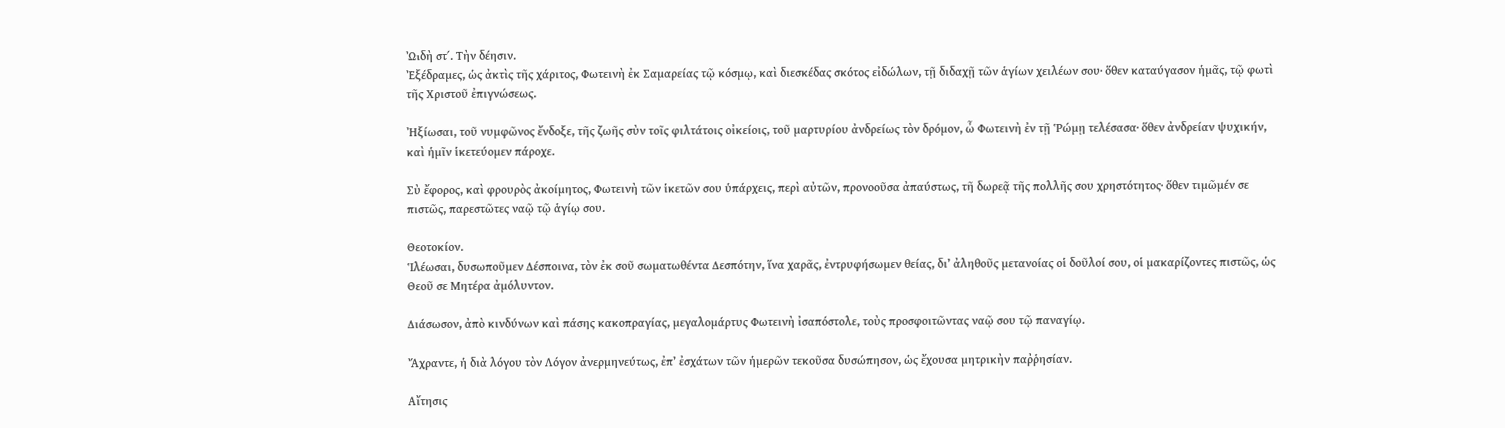ᾨδὴ στ΄. Τὴν δέησιν.
Ἐξέδραμες, ὡς ἀκτὶς τῆς χάριτος, Φωτεινὴ ἐκ Σαμαρείας τῷ κόσμῳ, καὶ διεσκέδας σκότος εἰδώλων, τῇ διδαχῇ τῶν ἁγίων χειλέων σου· ὅθεν καταύγασον ἡμᾶς, τῷ φωτὶ τῆς Χριστοῦ ἐπιγνώσεως.

Ἠξίωσαι, τοῦ νυμφῶνος ἔνδοξε, τῆς ζωῆς σὺν τοῖς φιλτάτοις οἰκείοις, τοῦ μαρτυρίου ἀνδρείως τὸν δρόμον, ὦ Φωτεινὴ ἐν τῇ Ῥώμῃ τελέσασα· ὅθεν ἀνδρείαν ψυχικήν, καὶ ἡμῖν ἱκετεύομεν πάροχε.

Σὺ ἔφορος, καὶ φρουρὸς ἀκοίμητος, Φωτεινὴ τῶν ἱκετῶν σου ὑπάρχεις, περὶ αὐτῶν, προνοοῦσα ἀπαύστως, τῆ δωρεᾷ τῆς πολλῆς σου χρηστότητος· ὅθεν τιμῶμέν σε πιστῶς, παρεστῶτες ναῷ τῷ ἁγίῳ σου.

Θεοτοκίον.
Ἱλέωσαι, δυσωποῦμεν Δέσποινα, τὸν ἐκ σοῦ σωματωθέντα Δεσπότην, ἵνα χαρᾶς, ἐντρυφήσωμεν θείας, δι’ ἀληθοῦς μετανοίας οἱ δοῦλοί σου, οἱ μακαρίζοντες πιστῶς, ὡς Θεοῦ σε Μητέρα ἀμόλυντον.

Διάσωσον, ἀπὸ κινδύνων καὶ πάσης κακοπραγίας, μεγαλομάρτυς Φωτεινὴ ἰσαπόστολε, τοὺς προσφοιτῶντας ναῷ σου τῷ παναγίῳ.

Ἄχραντε, ἡ διὰ λόγου τὸν Λόγον ἀνερμηνεύτως, ἐπ’ ἐσχάτων τῶν ἡμερῶν τεκοῦσα δυσώπησον, ὡς ἔχουσα μητρικὴν παῤῥησίαν.

Αἴτησις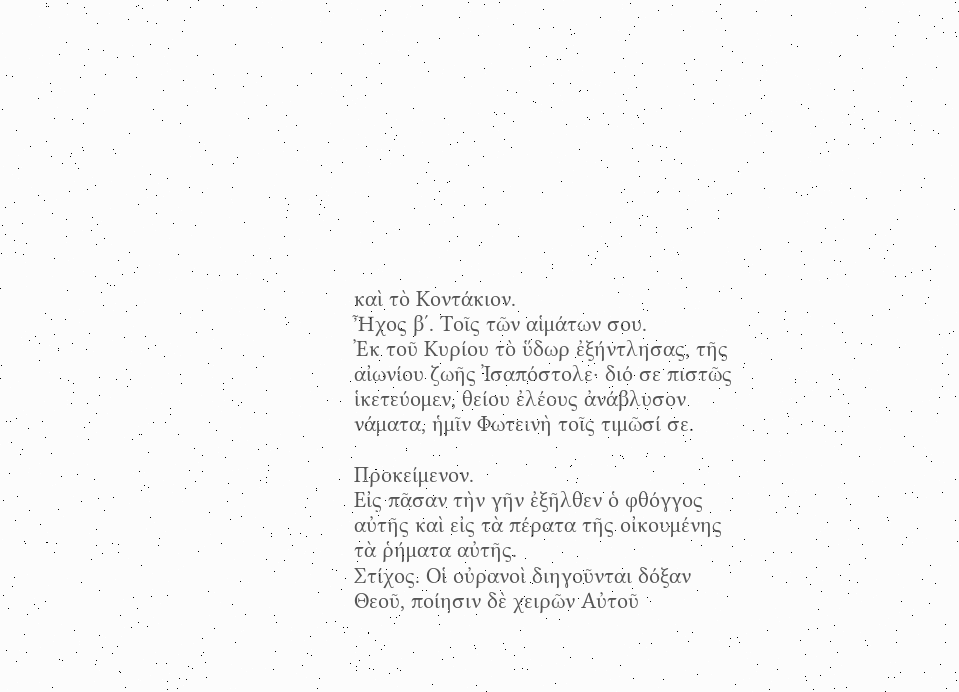καὶ τὸ Κοντάκιον.
Ἦχος β΄. Τοῖς τῶν αἱμάτων σου.
Ἐκ τοῦ Κυρίου τὸ ὕδωρ ἐξήντλησας, τῆς αἰωνίου ζωῆς Ἰσαπόστολε· διό σε πιστῶς ἱκετεύομεν, θείου ἐλέους ἀνάβλυσον νάματα, ἡμῖν Φωτεινὴ τοῖς τιμῶσί σε.

Προκείμενον.
Εἰς πᾶσαν τὴν γῆν ἐξῆλθεν ὁ φθόγγος αὐτῆς καὶ εἰς τὰ πέρατα τῆς οἰκουμένης τὰ ῥήματα αὐτῆς.
Στίχος. Οἱ οὐρανοὶ διηγοῦνται δόξαν Θεοῦ, ποίησιν δὲ χειρῶν Αὐτοῦ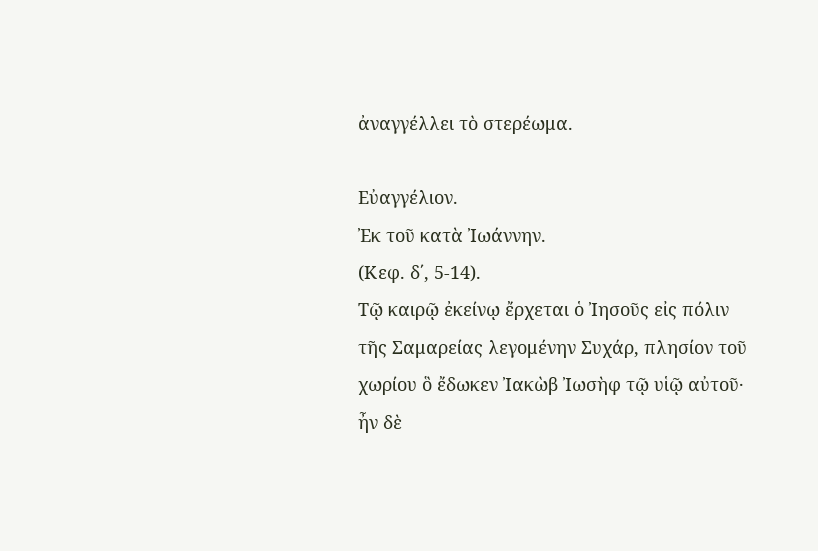ἀναγγέλλει τὸ στερέωμα.

Εὐαγγέλιον.
Ἐκ τοῦ κατὰ Ἰωάννην.
(Κεφ. δ΄, 5-14).
Τῷ καιρῷ ἐκείνῳ ἔρχεται ὁ Ἰησοῦς εἰς πόλιν τῆς Σαμαρείας λεγομένην Συχάρ, πλησίον τοῦ χωρίου ὃ ἔδωκεν Ἰακὼβ Ἰωσὴφ τῷ υἱῷ αὐτοῦ· ἦν δὲ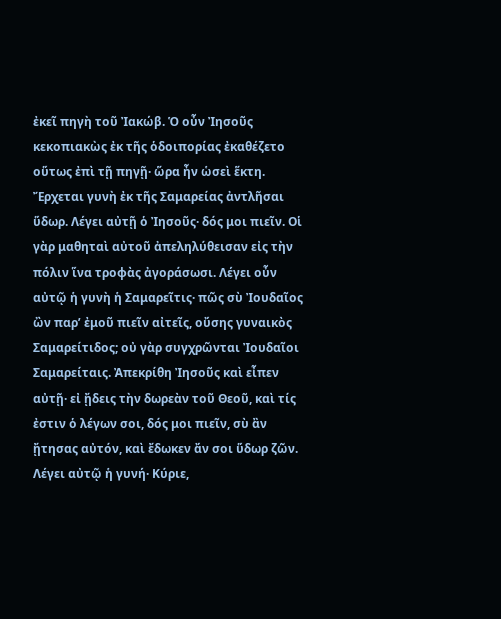ἐκεῖ πηγὴ τοῦ Ἰακώβ. Ὁ οὖν Ἰησοῦς κεκοπιακὼς ἐκ τῆς ὁδοιπορίας ἐκαθέζετο οὕτως ἐπὶ τῇ πηγῇ· ὥρα ἦν ὡσεὶ ἕκτη. Ἔρχεται γυνὴ ἐκ τῆς Σαμαρείας ἀντλῆσαι ὕδωρ. Λέγει αὐτῇ ὁ Ἰησοῦς· δός μοι πιεῖν. Οἱ γὰρ μαθηταὶ αὐτοῦ ἀπεληλύθεισαν εἰς τὴν πόλιν ἵνα τροφὰς ἀγοράσωσι. Λέγει οὖν αὐτῷ ἡ γυνὴ ἡ Σαμαρεῖτις· πῶς σὺ Ἰουδαῖος ὢν παρ’ ἐμοῦ πιεῖν αἰτεῖς, οὔσης γυναικὸς Σαμαρείτιδος; οὐ γὰρ συγχρῶνται Ἰουδαῖοι Σαμαρείταις. Ἀπεκρίθη Ἰησοῦς καὶ εἶπεν αὐτῇ· εἰ ᾔδεις τὴν δωρεὰν τοῦ Θεοῦ, καὶ τίς ἐστιν ὁ λέγων σοι, δός μοι πιεῖν, σὺ ἂν ᾔτησας αὐτόν, καὶ ἔδωκεν ἄν σοι ὕδωρ ζῶν. Λέγει αὐτῷ ἡ γυνή· Κύριε,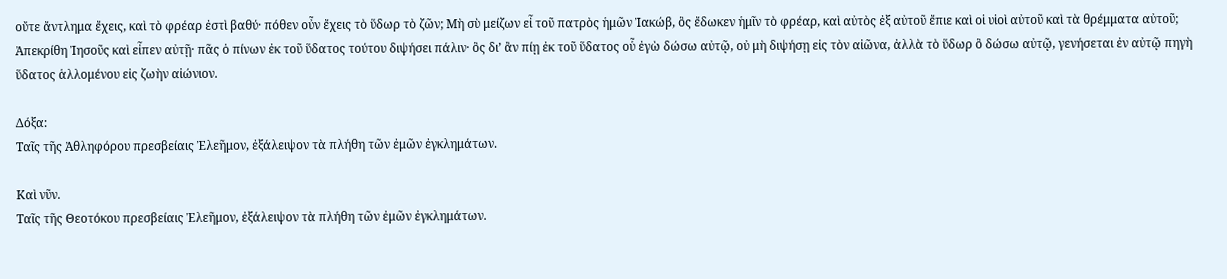οὔτε ἄντλημα ἔχεις, καὶ τὸ φρέαρ ἐστὶ βαθύ· πόθεν οὖν ἔχεις τὸ ὕδωρ τὸ ζῶν; Μὴ σὺ μείζων εἶ τοῦ πατρὸς ἡμῶν Ἰακώβ, ὃς ἔδωκεν ἡμῖν τὸ φρέαρ, καὶ αὐτὸς ἐξ αὐτοῦ ἔπιε καὶ οἱ υἱοὶ αὐτοῦ καὶ τὰ θρέμματα αὐτοῦ; Ἀπεκρίθη Ἰησοῦς καὶ εἶπεν αὐτῇ· πᾶς ὁ πίνων ἐκ τοῦ ὕδατος τούτου διψήσει πάλιν· ὃς δι’ ἂν πίῃ ἐκ τοῦ ὕδατος οὗ ἐγὼ δώσω αὐτῷ, οὐ μὴ διψήσῃ εἰς τὸν αἰῶνα, ἀλλὰ τὸ ὕδωρ ὃ δώσω αὐτῷ, γενήσεται ἐν αὐτῷ πηγὴ ὕδατος ἁλλομένου εἰς ζωὴν αἰώνιον.

Δόξα:
Ταῖς τῆς Ἀθληφόρου πρεσβείαις Ἐλεῆμον, ἐξάλειψον τὰ πλήθη τῶν ἐμῶν ἐγκλημάτων.

Καὶ νῦν.
Ταῖς τῆς Θεοτόκου πρεσβείαις Ἐλεῆμον, ἐξάλειψον τὰ πλήθη τῶν ἐμῶν ἐγκλημάτων.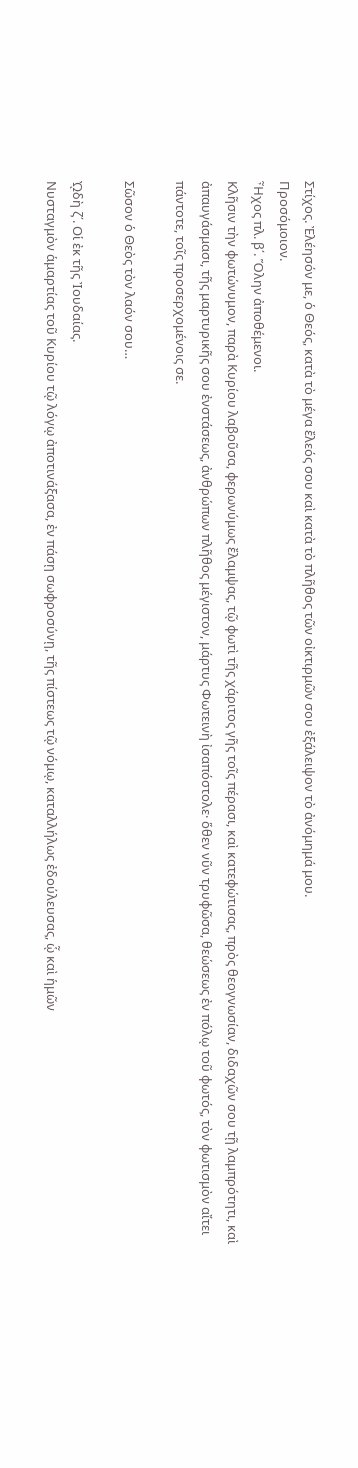Στίχος. Ἐλέησόν με, ὁ Θεός, κατὰ τὸ μέγα ἔλεός σου καὶ κατὰ τὸ πλῆθος τῶν οἰκτιρμῶν σου ἐξάλειψον τὸ ἀνόμημά μου.
Προσόμοιον.
Ἦχος πλ. β΄. Ὅλην ἀποθέμενοι.
Κλῆσιν τὴν φωτώνυμον, παρὰ Κυρίου λαβοῦσα, φερωνύμως ἔλαμψας, τῷ φωτὶ τῆς χάριτος γῆς τοῖς πέρασι, καὶ κατεφώτισας, πρὸς θεογνωσίαν, διδαχῶν σου τῇ λαμπρότητι, καὶ ἀπαυγάσμασι, τῆς μαρτυρικῆς σου ἐνστάσεως, ἀνθρώπων πλῆθος μέγιστον, μάρτυς Φωτεινὴ ἰσαπόστολε· ὅθεν νῦν τρυφῶσα, θεώσεως ἐν πόλῳ τοῦ φωτός, τὸν φωτισμὸν αἴτει πάντοτε, τοῖς προσερχομένοις σε.

Σῶσον ὁ Θεὸς τὸν λαόν σου…

ᾨδὴ ζ΄. Οἱ ἐκ τῆς Ἰουδαίας.
Νυσταγμὸν ἁμαρτίας τοῦ Κυρίου τῷ λόγῳ ἀποτινάξασα, ἐν πάσῃ σωφροσύνῃ, τῆς πίστεως τῷ νόμῳ, καταλλήλως ἐδούλευσας, ᾧ καὶ ἡμῶν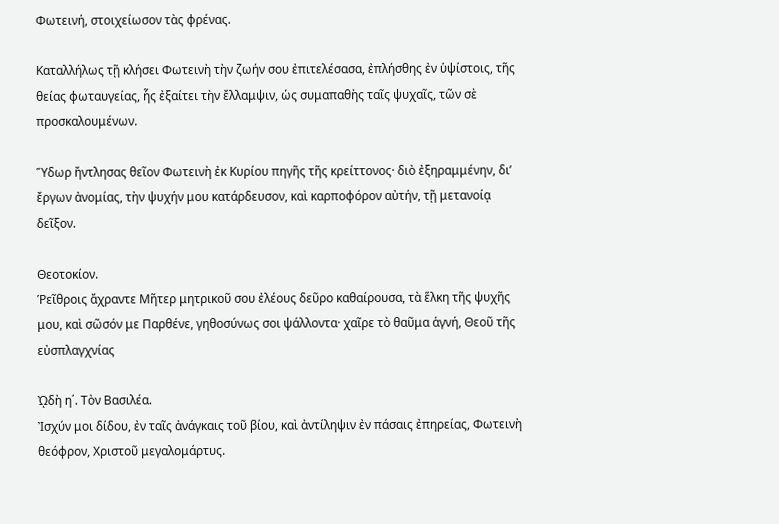Φωτεινή, στοιχείωσον τὰς φρένας.

Καταλλήλως τῇ κλήσει Φωτεινὴ τὴν ζωήν σου ἐπιτελέσασα, ἐπλήσθης ἐν ὑψίστοις, τῆς θείας φωταυγείας, ἧς ἐξαίτει τὴν ἔλλαμψιν, ὡς συμαπαθὴς ταῖς ψυχαῖς, τῶν σὲ προσκαλουμένων.

Ὕδωρ ἤντλησας θεῖον Φωτεινὴ ἐκ Κυρίου πηγῆς τῆς κρείττονος· διὸ ἐξηραμμένην, δι’ ἔργων ἀνομίας, τὴν ψυχήν μου κατάρδευσον, καὶ καρποφόρον αὐτήν, τῇ μετανοίᾳ δεῖξον.

Θεοτοκίον.
Ῥεῖθροις ἄχραντε Μῆτερ μητρικοῦ σου ἐλέους δεῦρο καθαίρουσα, τὰ ἕλκη τῆς ψυχῆς μου, καὶ σῶσόν με Παρθένε, γηθοσύνως σοι ψάλλοντα· χαῖρε τὸ θαῦμα ἁγνή, Θεοῦ τῆς εὐσπλαγχνίας

ᾨδὴ η΄. Τὸν Βασιλέα.
Ἰσχύν μοι δίδου, ἐν ταῖς ἀνάγκαις τοῦ βίου, καὶ ἀντίληψιν ἐν πάσαις ἐπηρείας, Φωτεινὴ θεόφρον, Χριστοῦ μεγαλομάρτυς.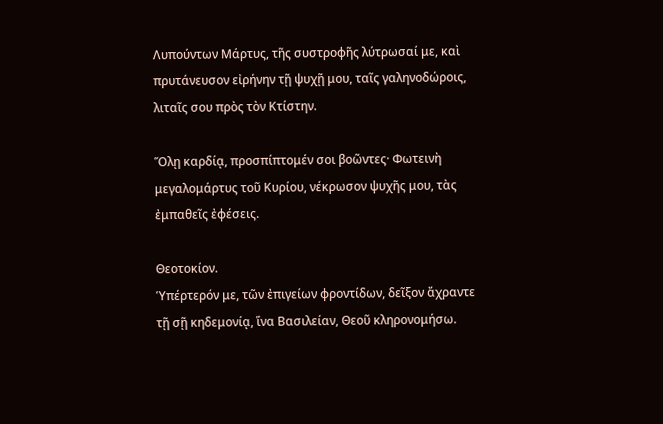Λυπούντων Μάρτυς, τῆς συστροφῆς λύτρωσαί με, καὶ πρυτάνευσον εἰρήνην τῇ ψυχῇ μου, ταῖς γαληνοδώροις, λιταῖς σου πρὸς τὸν Κτίστην.

Ὅλῃ καρδίᾳ, προσπίπτομέν σοι βοῶντες· Φωτεινὴ μεγαλομάρτυς τοῦ Κυρίου, νέκρωσον ψυχῆς μου, τὰς ἐμπαθεῖς ἐφέσεις.

Θεοτοκίον.
Ὑπέρτερόν με, τῶν ἐπιγείων φροντίδων, δεῖξον ἄχραντε τῇ σῇ κηδεμονίᾳ, ἵνα Βασιλείαν, Θεοῦ κληρονομήσω.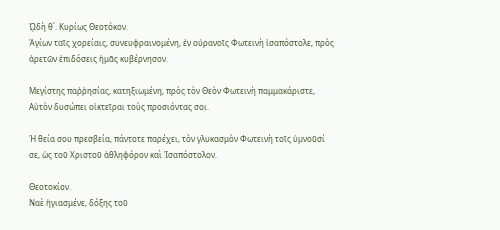ᾨδὴ θ΄. Κυρίως Θεοτόκον.
Ἁγίων ταῖς χορείαις, συνευφραινομένη, ἐν οὐρανοῖς Φωτεινὴ ἰσαπόστολε, πρὸς ἀρετῶν ἐπιδόσεις ἡμᾶς κυβέρνησον.

Μεγίστης παῤῥησίας, κατηξιωμένη, πρὸς τὸν Θεὸν Φωτεινὴ παμμακάριστε, Αὐτὸν δυσώπει οἰκτεῖραι τοὺς προσιόντας σοι.

Ἡ θεία σου πρεσβεία, πάντοτε παρέχει, τὸν γλυκασμὸν Φωτεινὴ τοῖς ὑμνοῦσί σε, ὡς τοῦ Χριστοῦ ἀθληφόρον καὶ Ἰσαπόστολον.

Θεοτοκίον.
Ναὲ ἡγιασμένε, δόξης τοῦ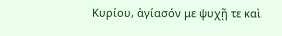Κυρίου, ἁγίασόν με ψυχῇ τε καὶ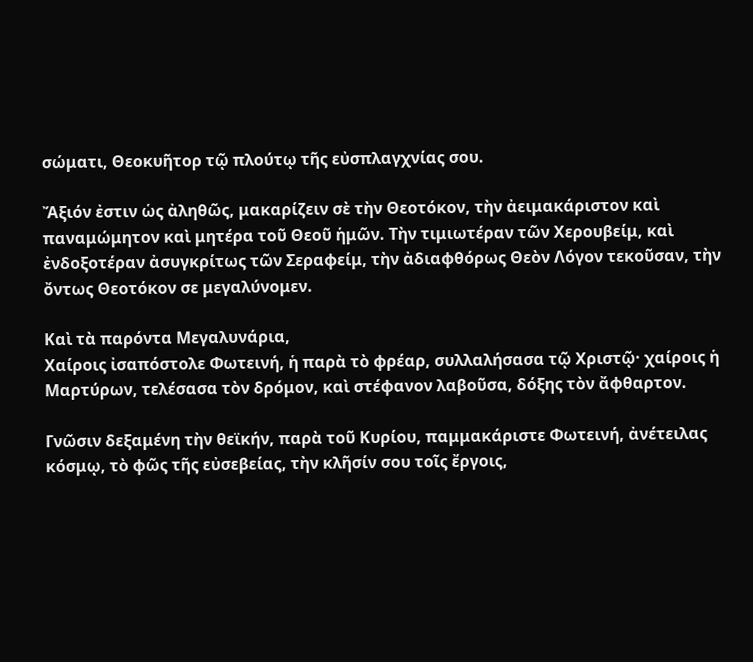σώματι, Θεοκυῆτορ τῷ πλούτῳ τῆς εὐσπλαγχνίας σου.

Ἄξιόν ἐστιν ὡς ἀληθῶς, μακαρίζειν σὲ τὴν Θεοτόκον, τὴν ἀειμακάριστον καὶ παναμώμητον καὶ μητέρα τοῦ Θεοῦ ἡμῶν. Τὴν τιμιωτέραν τῶν Χερουβείμ, καὶ ἐνδοξοτέραν ἀσυγκρίτως τῶν Σεραφείμ, τὴν ἀδιαφθόρως Θεὸν Λόγον τεκοῦσαν, τὴν ὄντως Θεοτόκον σε μεγαλύνομεν.

Καὶ τὰ παρόντα Μεγαλυνάρια,
Χαίροις ἰσαπόστολε Φωτεινή, ἡ παρὰ τὸ φρέαρ, συλλαλήσασα τῷ Χριστῷ· χαίροις ἡ Μαρτύρων, τελέσασα τὸν δρόμον, καὶ στέφανον λαβοῦσα, δόξης τὸν ἄφθαρτον.

Γνῶσιν δεξαμένη τὴν θεϊκήν, παρὰ τοῦ Κυρίου, παμμακάριστε Φωτεινή, ἀνέτειλας κόσμῳ, τὸ φῶς τῆς εὐσεβείας, τὴν κλῆσίν σου τοῖς ἔργοις,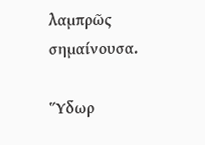λαμπρῶς σημαίνουσα.

Ὕδωρ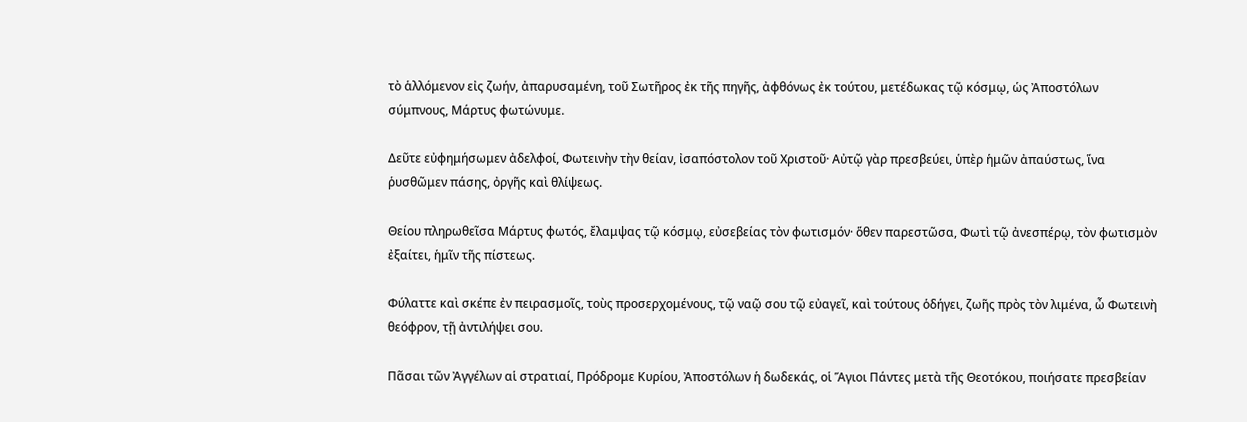τὸ ἁλλόμενον εἰς ζωήν, ἀπαρυσαμένη, τοῦ Σωτῆρος ἐκ τῆς πηγῆς, ἀφθόνως ἐκ τούτου, μετέδωκας τῷ κόσμῳ, ὡς Ἀποστόλων σύμπνους, Μάρτυς φωτώνυμε.

Δεῦτε εὐφημήσωμεν ἀδελφοί, Φωτεινὴν τὴν θείαν, ἰσαπόστολον τοῦ Χριστοῦ· Αὐτῷ γὰρ πρεσβεύει, ὑπὲρ ἡμῶν ἀπαύστως, ἵνα ῥυσθῶμεν πάσης, ὀργῆς καὶ θλίψεως.

Θείου πληρωθεῖσα Μάρτυς φωτός, ἔλαμψας τῷ κόσμῳ, εὐσεβείας τὸν φωτισμόν· ὅθεν παρεστῶσα, Φωτὶ τῷ ἀνεσπέρῳ, τὸν φωτισμὸν ἐξαίτει, ἡμῖν τῆς πίστεως.

Φύλαττε καὶ σκέπε ἐν πειρασμοῖς, τοὺς προσερχομένους, τῷ ναῷ σου τῷ εὐαγεῖ, καὶ τούτους ὁδήγει, ζωῆς πρὸς τὸν λιμένα, ὦ Φωτεινὴ θεόφρον, τῇ ἀντιλήψει σου.

Πᾶσαι τῶν Ἀγγέλων αἱ στρατιαί, Πρόδρομε Κυρίου, Ἀποστόλων ἡ δωδεκάς, οἱ Ἅγιοι Πάντες μετὰ τῆς Θεοτόκου, ποιήσατε πρεσβείαν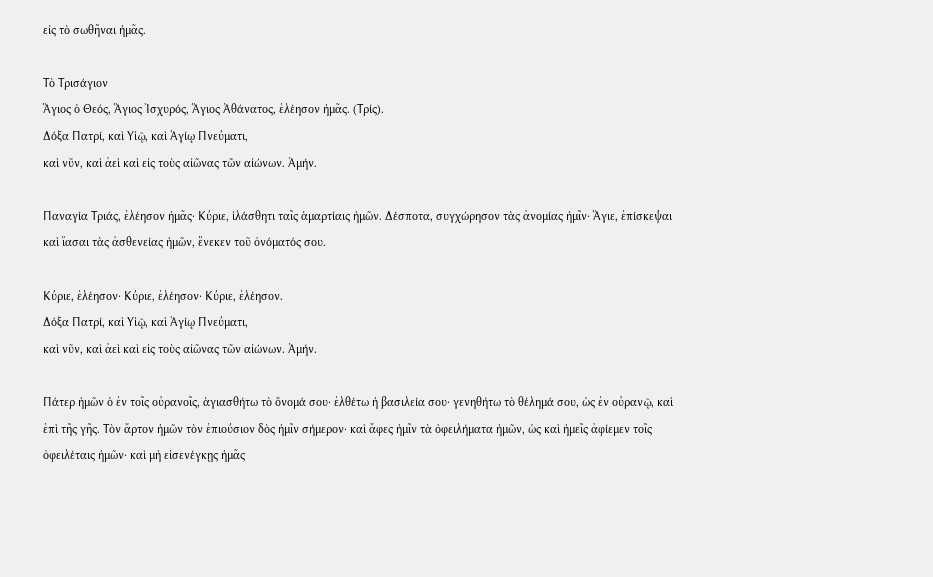εἰς τὸ σωθῆναι ἡμᾶς.

Τὸ Τρισάγιον
Ἅγιος ὁ Θεός, Ἅγιος Ἰσχυρός, Ἅγιος Ἀθάνατος, ἐλέησον ἡμᾶς. (Τρίς).
Δόξα Πατρί, καὶ Υἱῷ, καὶ Ἁγίῳ Πνεύματι,
καὶ νῦν, καὶ ἀεὶ καὶ εἰς τοὺς αἰῶνας τῶν αἰώνων. Ἀμήν.

Παναγία Τριάς, ἐλέησον ἡμᾶς· Κύριε, ἱλάσθητι ταῖς ἁμαρτίαις ἡμῶν. Δέσποτα, συγχώρησον τὰς ἀνομίας ἡμῖν· Ἅγιε, ἐπίσκεψαι καὶ ἴασαι τὰς ἀσθενείας ἡμῶν, ἕνεκεν τοῦ ὀνόματός σου.

Κύριε, ἐλέησον· Κύριε, ἐλέησον· Κύριε, ἐλέησον.
Δόξα Πατρί, καὶ Υἱῷ, καὶ Ἁγίῳ Πνεύματι,
καὶ νῦν, καὶ ἀεὶ καὶ εἰς τοὺς αἰῶνας τῶν αἰώνων. Ἀμήν.

Πάτερ ἡμῶν ὁ ἐν τοῖς οὐρανοῖς, ἁγιασθήτω τὸ ὄνομά σου· ἐλθέτω ἡ βασιλεία σου· γενηθήτω τὸ θέλημά σου, ὡς ἐν οὐρανῷ, καὶ ἐπὶ τῆς γῆς. Τὸν ἄρτον ἡμῶν τὸν ἐπιούσιον δὸς ἡμῖν σήμερον· καὶ ἄφες ἡμῖν τὰ ὀφειλήματα ἡμῶν, ὡς καὶ ἡμεῖς ἀφίεμεν τοῖς ὀφειλέταις ἡμῶν· καὶ μὴ εἰσενέγκῃς ἡμᾶς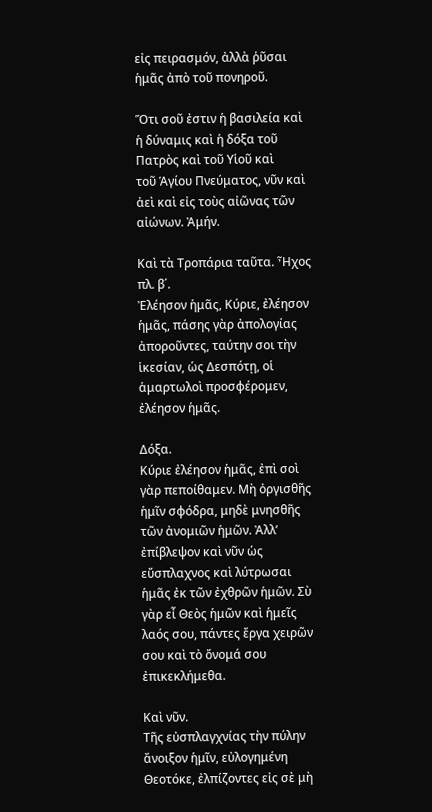εἰς πειρασμόν, ἀλλὰ ῥῦσαι ἡμᾶς ἀπὸ τοῦ πονηροῦ.

Ὅτι σοῦ ἐστιν ἡ βασιλεία καὶ ἡ δύναμις καὶ ἡ δόξα τοῦ Πατρὸς καὶ τοῦ Υἱοῦ καὶ
τοῦ Ἁγίου Πνεύματος, νῦν καὶ ἀεὶ καὶ εἰς τοὺς αἰῶνας τῶν αἰώνων. Ἀμήν.

Καὶ τὰ Τροπάρια ταῦτα. Ἦχος πλ. β΄.
Ἐλέησον ἡμᾶς, Κύριε, ἐλέησον ἡμᾶς, πάσης γὰρ ἀπολογίας ἀποροῦντες, ταύτην σοι τὴν ἱκεσίαν, ὡς Δεσπότῃ, οἱ ἁμαρτωλοὶ προσφέρομεν, ἐλέησον ἡμᾶς.

Δόξα.
Κύριε ἐλέησον ἡμᾶς, ἐπὶ σοὶ γὰρ πεποίθαμεν. Μὴ ὀργισθῆς ἡμῖν σφόδρα, μηδὲ μνησθῆς τῶν ἀνομιῶν ἡμῶν. Ἀλλ’ ἐπίβλεψον καὶ νῦν ὡς εὔσπλαχνος καὶ λύτρωσαι ἡμᾶς ἐκ τῶν ἐχθρῶν ἡμῶν. Σὺ γὰρ εἶ Θεὸς ἡμῶν καὶ ἡμεῖς λαός σου, πάντες ἔργα χειρῶν σου καὶ τὸ ὄνομά σου ἐπικεκλήμεθα.

Καὶ νῦν.
Τῆς εὐσπλαγχνίας τὴν πύλην ἄνοιξον ἡμῖν, εὐλογημένη Θεοτόκε, ἐλπίζοντες εἰς σὲ μὴ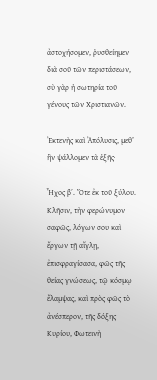ἀστοχήσομεν, ῥυσθείημεν διὰ σοῦ τῶν περιστάσεων, σὺ γὰρ ἡ σωτηρία τοῦ γένους τῶν Χριστιανῶν.

Ἐκτενὴς καὶ Ἀπόλυσις, μεθ’ ἣν ψάλλομεν τὰ ἑξῆς·

Ἦχος β΄. Ὅτε ἐκ τοῦ ξύλου.
Κλῆσιν, τὴν φερώνυμον σαφῶς, λόγων σου καὶ ἔργων τῇ αἴγλῃ, ἐπισφραγίσασα, φῶς τῆς θείας γνώσεως, τῷ κόσμῳ ἔλαμψας, καὶ πρὸς φῶς τὸ ἀνέσπερον, τῆς δόξης Κυρίου, Φωτεινὴ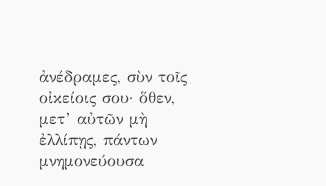ἀνέδραμες, σὺν τοῖς οἰκείοις σου· ὅθεν, μετ’ αὐτῶν μὴ ἐλλίπῃς, πάντων μνημονεύουσα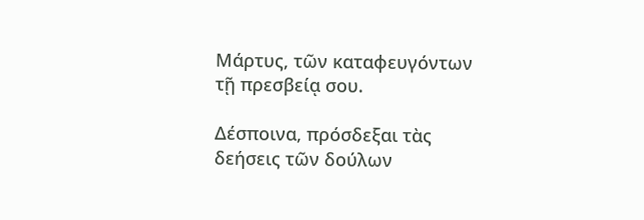Μάρτυς, τῶν καταφευγόντων τῇ πρεσβείᾳ σου.

Δέσποινα, πρόσδεξαι τὰς δεήσεις τῶν δούλων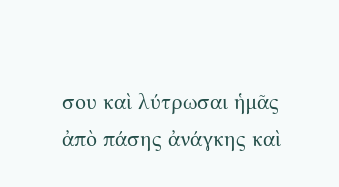σου καὶ λύτρωσαι ἡμᾶς ἀπὸ πάσης ἀνάγκης καὶ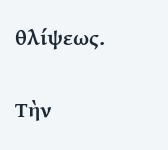θλίψεως.

Τὴν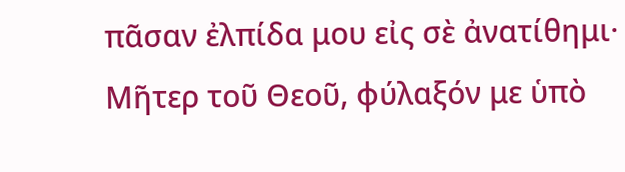πᾶσαν ἐλπίδα μου εἰς σὲ ἀνατίθημι· Μῆτερ τοῦ Θεοῦ, φύλαξόν με ὑπὸ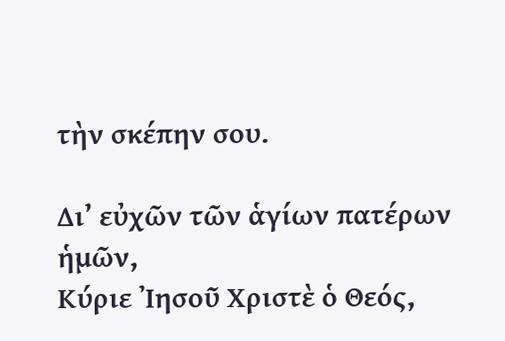τὴν σκέπην σου.

Δι’ εὐχῶν τῶν ἁγίων πατέρων ἡμῶν,
Κύριε Ἰησοῦ Χριστὲ ὁ Θεός,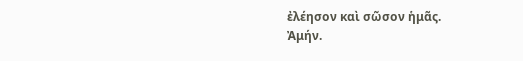ἐλέησον καὶ σῶσον ἡμᾶς.
Ἀμήν.